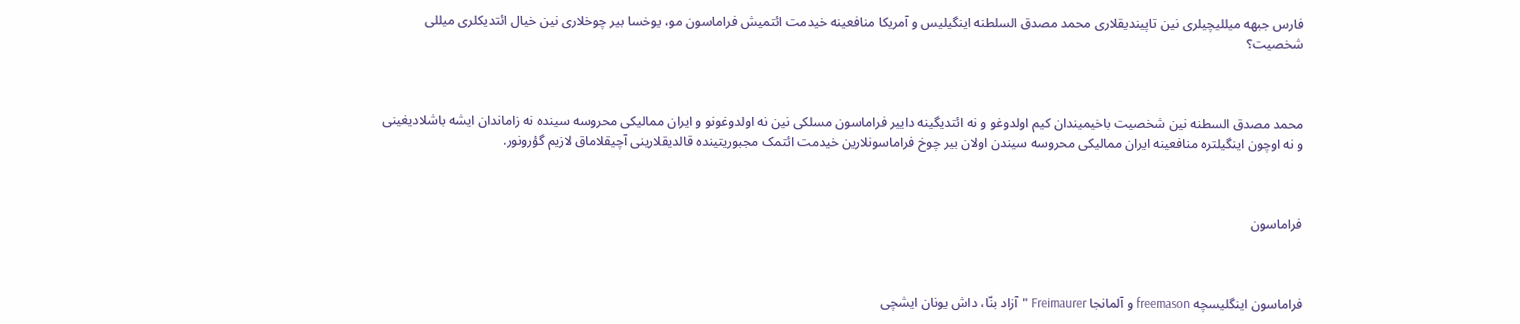فارس جبهه میللیچیلری نین تاپیندیقلاری محمد مصدق السلطنه اینگیلیس و آمریکا منافعینه خیدمت ائتمیش فراماسون مو، یوخسا بیر چوخلاری نین خیال ائتدیکلری میللی شخصیت؟



محمد مصدق السطنه نین شخصیت باخیمیندان کیم اولدوغو و نه ائتدیگینه داییر فراماسون مسلکی نین نه اولدوغونو و ایران ممالیکی محروسه سینده نه زاماندان ایشه باشلادیغینی و نه اوچون اینگیلتره منافعینه ایران ممالیکی محروسه سیندن اولان بیر چوخ فراماسونلارین خیدمت ائتمک مجبوریتینده قالدیقلارینی آچیقلاماق لازیم گؤرونور.



فراماسون



فراماسون اینگلیسچه freemason و آلمانجا Freimaurer "آزاد بنّا، داش یونان ایشچی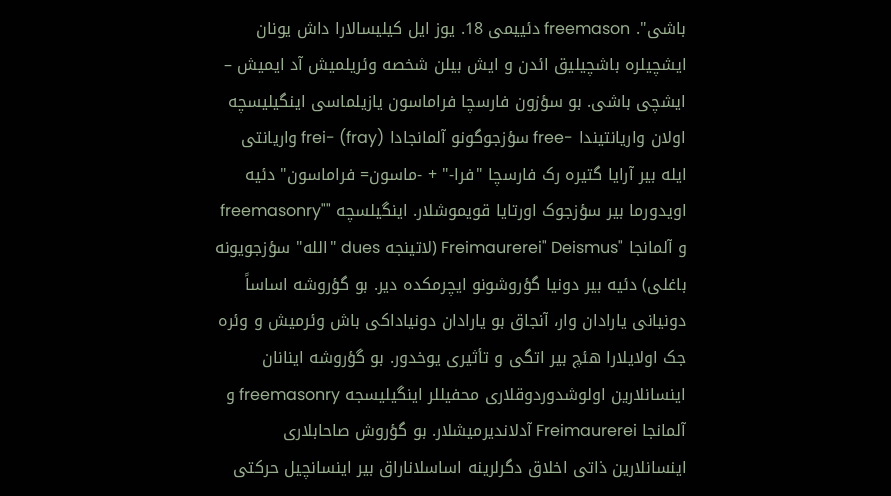باشی". freemason دئییمی 18. یوز ایل کیلیسالارا داش یونان ایشچیلره باشچیلیق ائدن و ایش بیلن شخصه وئریلمیش آد ایمیش – ایشچی باشی. بو سؤزون فارسچا فراماسون یازیلماسی اینگیلیسچه اولان واریانتیندا -free سؤزجوگونو آلمانجادا frei- (fray) واریانتی ایله بیر آرایا گتیره رک فارسچا "فرا-" + -ماسون= فراماسون" دئیه اویدورما بیر سؤزجوک اورتایا قویموشلار. اینگیلسچه ""freemasonry و آلمانجا "Freimaurerei" Deismus (لاتینجه dues "الله" سؤزجویونه باغلی) دئیه بیر دونیا گؤروشونو ایچرمکده دیر. بو گؤروشه اساساً دونیانی یارادان وار، آنجاق بو یارادان دونیاداکی باش وئرمیش و وئره جک اولایلارا هئچ بیر اتگی و تأثیری یوخدور. بو گؤروشه اینانان اینسانلارین اولوشدوردوقلاری محفیللر اینگیلیسجه freemasonry و آلمانجا Freimaurerei آدلاندیرمیشلار. بو گؤروش صاحابلاری اینسانلارین ذاتی اخلاق دگرلرینه اساسلاناراق بیر اینسانچیل حرکتی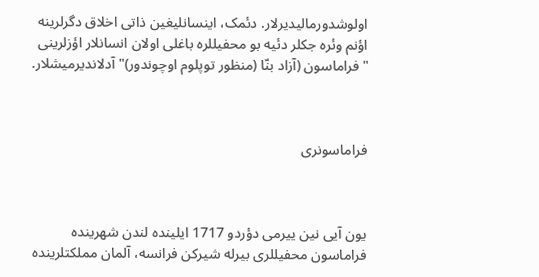اولوشدورمالیدیرلار. دئمک، اینسانلیغین ذاتی اخلاق دگرلرینه اؤنم وئره جکلر دئیه بو محفیللره باغلی اولان انسانلار اؤزلرینی "فراماسون (آزاد بنّا (منظور توپلوم اوچوندور)" آدلاندیرمیشلار.



فراماسونری



یون آیی نین ییرمی دؤردو 1717 ایلینده لندن شهرینده فراماسون محفیللری بیرله شیرکن فرانسه، آلمان مملکتلرینده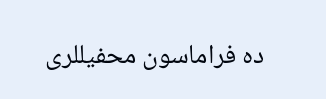ده فراماسون محفیللری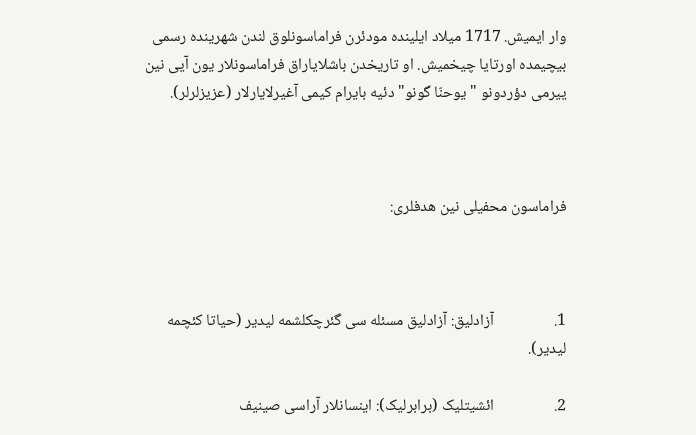وار ایمیش. 1717 میلاد ایلینده مودئرن فراماسونلوق لندن شهرینده رسمی بیچیمده اورتایا چیخمیش. او تاریخدن باشلایاراق فراماسونلار یون آیی نین ییرمی دؤردونو "یوحنّا گونو" دئیه بایرام کیمی آغیرلایارلار (عزیزلرلر).



فراماسون محفیلی نین هدفلری:



1.                 آزادلیق: آزادلیق مسئله سی گئرچکلشمه لیدیر (حیاتا کئچمه لیدیر).

2.                 ائشیتلیک (برابرلیک): اینسانلار آراسی صینیف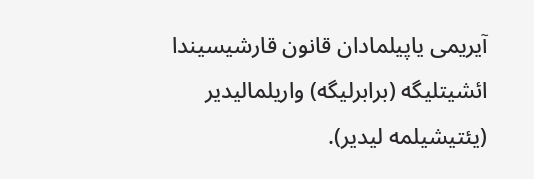آیریمی یاپیلمادان قانون قارشیسیندا ائشیتلیگه (برابرلیگه) واریلمالیدیر (یئتیشیلمه لیدیر).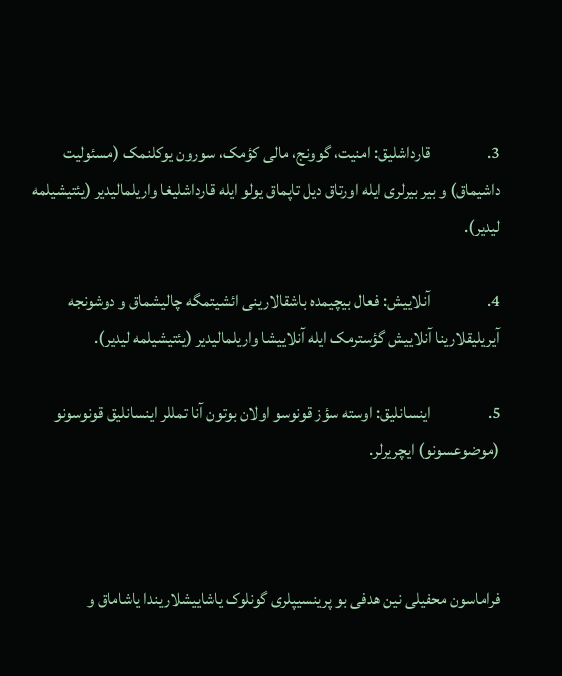3.                 قارداشلیق: امنیت، گوونج، مالی کؤمک، سورون یوکلنمک (مسئولیت داشیماق) و بیر بیرلری ایله اورتاق دیل تاپماق یولو ایله قارداشلیغا واریلمالیدیر (یئتیشیلمه لیدیر).

4.                 آنلاییش: فعال بیچیمده باشقالارینی ائشیتمگه چالیشماق و دوشونجه آیریلیقلارینا آنلاییش گؤسترمک ایله آنلاییشا واریلمالیدیر (یئتیشیلمه لیدیر).

5.                 اینسانلیق: اوسته سؤز قونوسو اولان بوتون آنا تمللر اینسانلیق قونوسونو (موضوعسونو) ایچریرلر.



فراماسون محفیلی نین هدفی بو پرینسیپلری گونلوک یاشاییشلاریندا یاشاماق و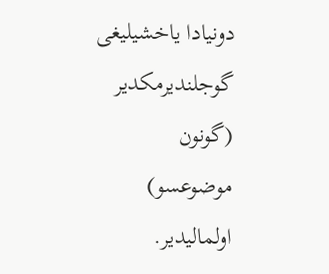دونیادا یاخشیلیغی گوجلندیرمکدیر (گونون موضوعسو) اولمالیدیر.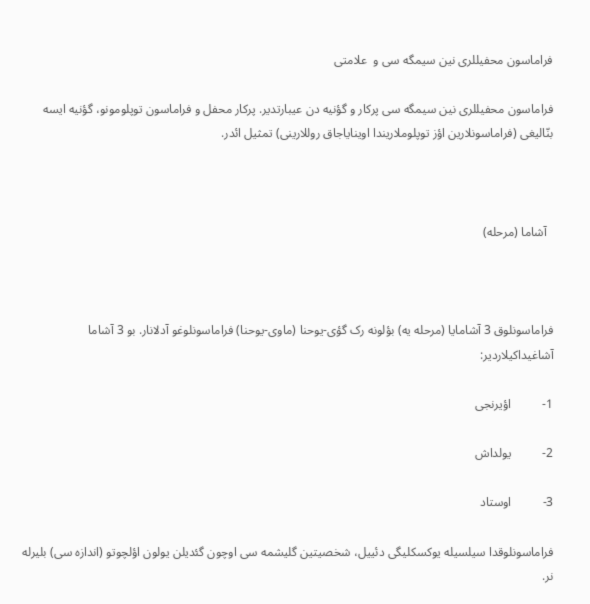فراماسون محفیللری نین سیمگه سی و  علامتی

فراماسون محفیللری نین سیمگه سی پرکار و گؤنیه دن عیبارتدیر. پرکار محفل و فراماسون توپلومونو، گؤنیه ایسه بنّالیغی (فراماسونلارین اؤز توپلوملاریندا اوینایاجاق روللارینی) تمثیل ائدر.



  آشاما (مرحله)



فراماسونلوق 3 آشامایا (مرحله یه) بؤلونه رک گؤی-یوحنا (ماوی-یوحنا) فراماسونلوغو آدلانار. بو 3 آشاما آشاغیداکیلاردیر:

1-          اؤیرنجی

2-          یولداش

3-          اوستاد

فراماسونلوقدا سیلسیله یوکسکلیگی دئییل، شخصیتین گلیشمه سی اوچون گئدیلن یولون اؤلچوتو (اندازه سی) بلیرله نر.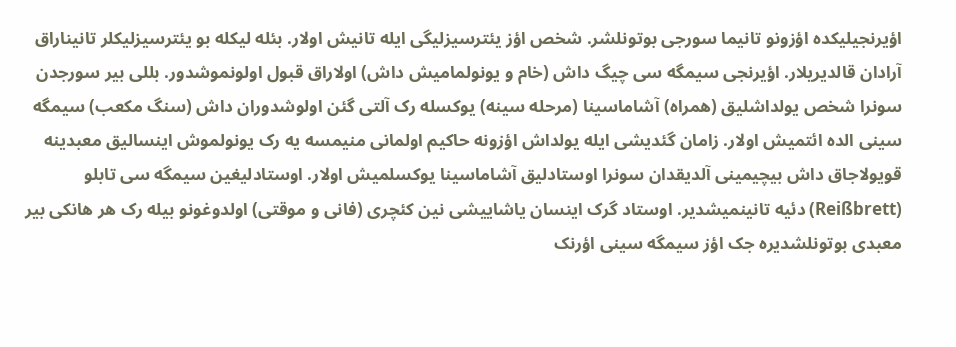اؤیرنجیلیکده اؤزونو تانیما سورجی بوتونلشر. شخص اؤز یئترسیزلیگی ایله تانیش اولار. بئله لیکله بو یئترسیزلیکلر تانیناراق آرادان قالدیریلار. اؤیرنجی سیمگه سی چیگ داش (خام و یونولمامیش داش) اولاراق قبول اولونموشدور. بللی بیر سورجدن سونرا شخص یولداشلیق (همراه) آشاماسینا (مرحله سینه) یوکسله رک آلتی گئن اولوشدوران داش (سنگ مکعب) سیمگه سینی الده ائتمیش اولار. زامان گئدیشی ایله یولداش اؤزونه حاکیم اولمانی منیمسه یه رک یونولموش اینسالیق معبدینه قویولاجاق داش بیچیمینی آلدیقدان سونرا اوستادلیق آشاماسینا یوکسلمیش اولار. اوستادلیغین سیمگه سی تابلو (Reißbrett) دئیه تانینمیشدیر. اوستاد گرک اینسان یاشاییشی نین کئچری (فانی و موقتی) اولدوغونو بیله رک هر هانکی بیر معبدی بوتونلشدیره جک اؤز سیمگه سینی اؤرنک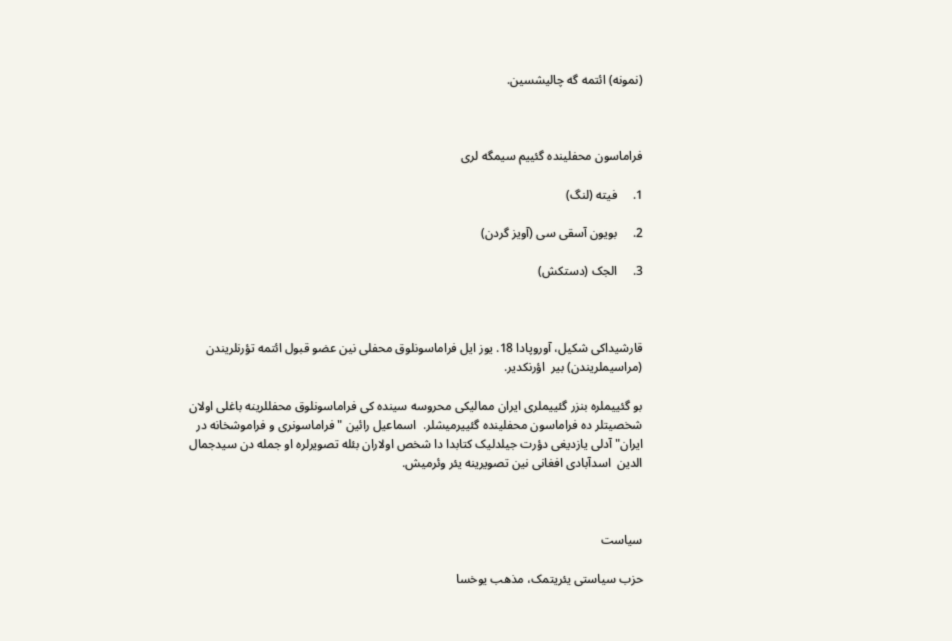(نمونه) ائتمه گه چالیشسین.



فراماسون محفلینده گئییم سیمگه لری

1.     فیته (لنگ)

2.     بویون آسقی سی (آویز گردن)

3.     الجک (دستکش)



قارشیداکی شکیل، آوروپادا 18. یوز ایل فراماسونلوق محفلی نین عضو قبول ائتمه تؤرنلریندن (مراسیملریندن) بیر  اؤرنکدیر.

بو گئییملره بنزر گئییملری ایران ممالیکی محروسه سینده کی فراماسونلوق محفللرینه باغلی اولان شخصیتلر ده فراماسون محفلینده گئییرمیشلر.  اسماعیل رائین "فراماسونری و فراموشخانه در ایران" آدلی یازدیغی دؤرت جیلدلیک کتابدا دا شخص اولاران بئله تصویرلره او جمله دن سیدجمال الدین  اسدآبادی افغانی نین تصویرینه یئر وئرمیش.



سیاست

حزب سیاستی یئریتمک، مذهب یوخسا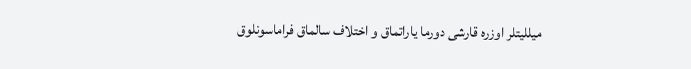میللیتلر اوزره قارشی دورما یاراتماق و اختلاف سالماق فراماسونلوق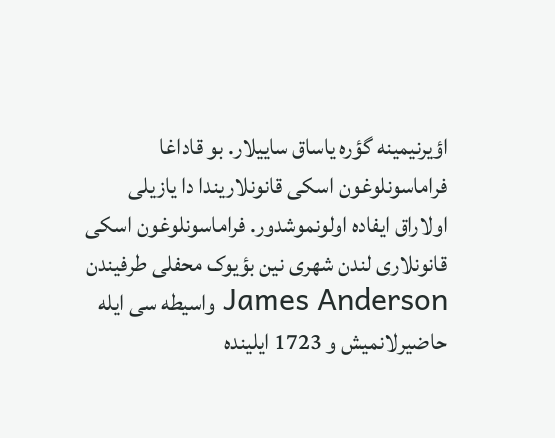اؤیرنیمینه گؤره یاساق ساییلار. بو قاداغا فراماسونلوغون اسکی قانونلاریندا دا یازیلی اولاراق ایفاده اولونموشدور. فراماسونلوغون اسکی قانونلاری لندن شهری نین بؤیوک محفلی طرفیندن James Anderson واسیطه سی ایله حاضیرلانمیش و 1723 ایلینده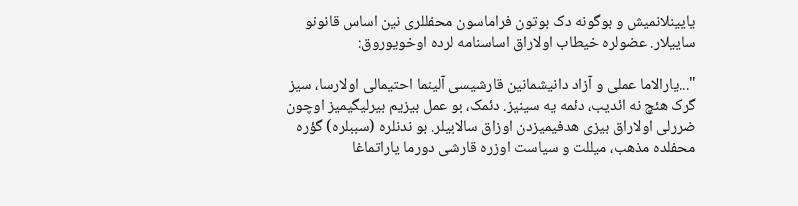یایینلانمیش و بوگونه دک بوتون فراماسون محفللری نین اساس قانونو ساییلار. عضولره خیطاب اولاراق اساسنامه لرده اوخویوروق:

"...یارالاما عملی و آزاد دانیشمانین قارشیسی آلینما احتیمالی اولارسا، سیز گرک هئچ نه ائدیب، دئمه یه سینیز. دئمک، بو عمل بیزیم بیرلیگیمیز اوچون ضررلی اولاراق بیزی هدفیمیزدن اوزاق سالابیلر. بو ندنلره (سببلره) گؤره محفلده مذهب، میللت و سیاست اوزره قارشی دورما یاراتماغا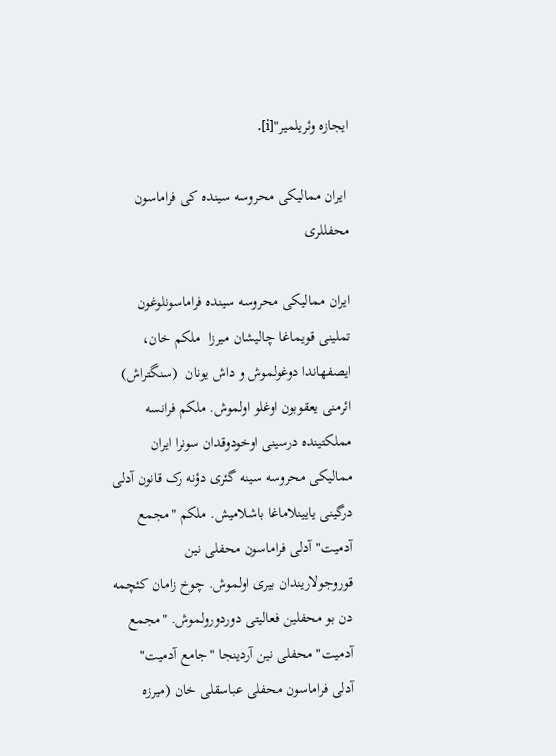ایجازه وئریلمیر"[i].

 ایران ممالیکی محروسه سینده کی فراماسون محفللری

ایران ممالیکی محروسه سینده فراماسونلوغون تملینی قویماغا چالیشان میرزا  ملکم خان، ایصفهاندا دوغولموش و داش یونان  (سنگتراش) ائرمنی یعقوبون اوغلو اولموش. ملکم فرانسه مملکتینده درسینی اوخودوقدان سونرا ایران ممالیکی محروسه سینه گئری دؤنه رک قانون آدلی درگینی یایینلاماغا باشلامیش. ملکم "مجمع آدمیت" آدلی فراماسون محفلی نین قوروجولاریندان بیری اولموش. چوخ زامان کئچمه دن بو محفلین فعالیتی دوردورولموش. "مجمع آدمیت" محفلی نین آردینجا "جامع آدمیت"  آدلی فراماسون محفلی عباسقلی خان (میرزه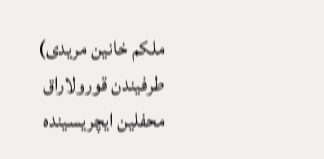ملکم خانین مریدی) طرفیندن قورولاراق محفلین ایچریسینده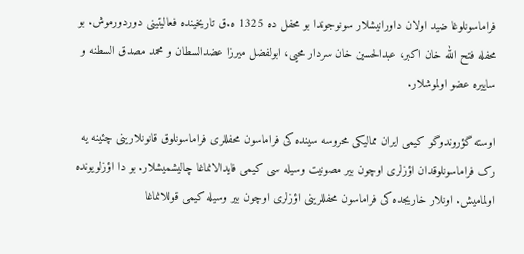فراماسونلوغا ضید اولان داورانیشلار سونوجوندا بو محفل ده 1325 ه.ق تاریخینده فعالیتینی دوردورموش. بو محفله فتح الله خان اکبر، عبدالحسین خان سردار محیی، ابولفضل میرزا عضدالسطان و محمد مصدق السطنه و ساییره عضو اولموشلار.

اوسته گؤروندوگو کیمی ایران ممالیکی محروسه سینده کی فراماسون محفللری فراماسونلوق قانونلارینی چئینه یه رک فراماسونلوقدان اؤزلری اوچون بیر مصونیت وسیله سی کیمی فایدالانماغا چالیشمیشلار. بو دا اؤزلویونده اولمامیش. اونلار خاریجده کی فراماسون محفللرینی اؤزلری اوچون بیر وسیله کیمی قوللانماغا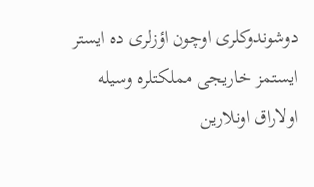دوشوندوکلری اوچون اؤزلری ده ایستر ایستمز خاریجی مملکتلره وسیله اولاراق اونلارین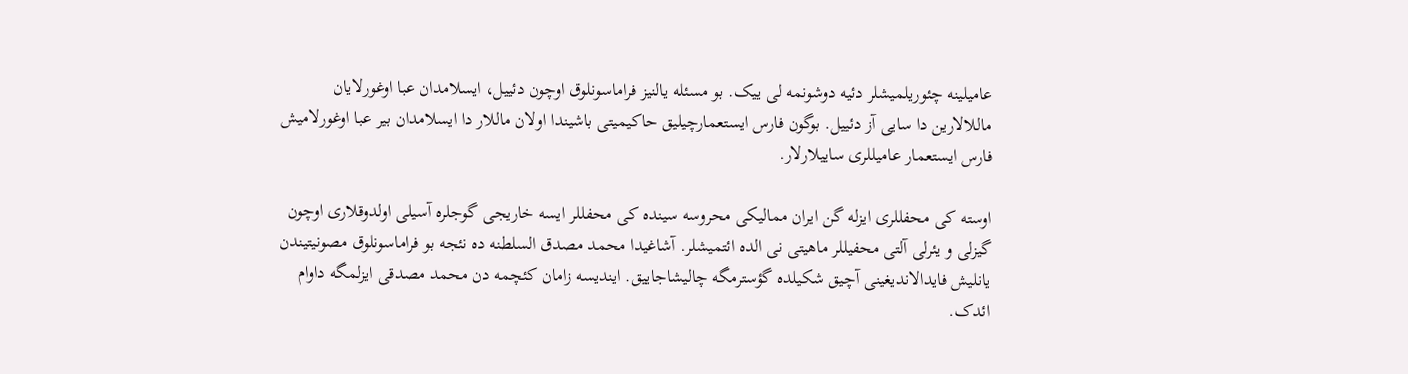عامیلینه چئوریلمیشلر دئیه دوشونمه لی ییک. بو مسئله یالنیز فراماسونلوق اوچون دئییل، ایسلامدان عبا اوغورلایان ماللالارین دا سایی آز دئییل. بوگون فارس ایستعمارچیلیق حاکیمیتی باشیندا اولان ماللار دا ایسلامدان بیر عبا اوغورلامیش فارس ایستعمار عامیللری ساییلارلار.

اوسته کی محفللری ایزله گن ایران ممالیکی محروسه سینده کی محفللر ایسه خاریجی گوجلره آسیلی اولدوقلاری اوچون گیزلی و یئرلی آلتی محفیللر ماهیتی نی الده ائتمیشلر. آشاغیدا محمد مصدق السلطنه ده نئجه بو فراماسونلوق مصونیتیندن یانلیش فایدالاندیغینی آچیق شکیلده گؤسترمگه چالیشاجاییق. ایندیسه زامان کئچمه دن محمد مصدقی ایزلمگه داوام ائدک.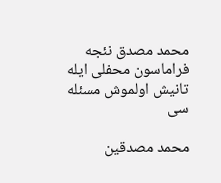محمد مصدق نئجه فراماسون محفلی ایله تانیش اولموش مسئله سی

محمد مصدقین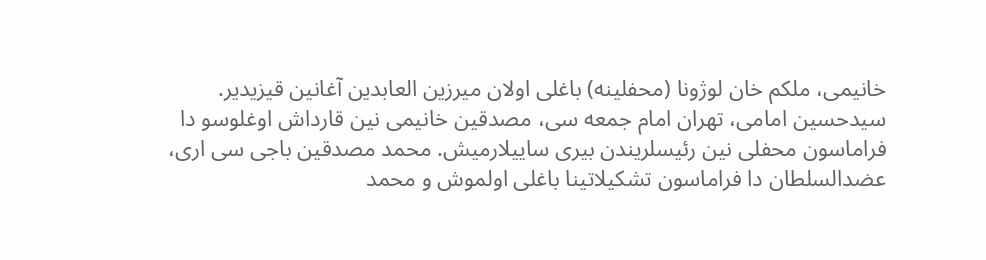خانیمی، ملکم خان لوژونا (محفلینه) باغلی اولان میرزین العابدین آغانین قیزیدیر. سیدحسین امامی، تهران امام جمعه سی، مصدقین خانیمی نین قارداش اوغلوسو دا فراماسون محفلی نین رئیسلریندن بیری ساییلارمیش. محمد مصدقین باجی سی اری، عضدالسلطان دا فراماسون تشکیلاتینا باغلی اولموش و محمد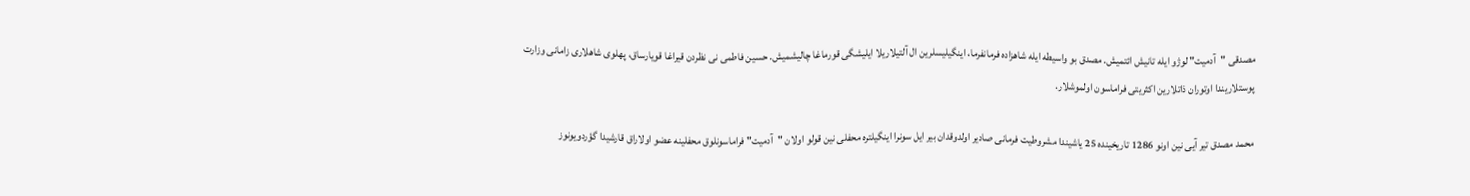مصدقی "آدمیت" لوژو ایله تانیش ائتمیش. مصدق بو واسیطه ایله شاهزاده فرمانفرما، اینگیلیسلرین ال آلتیلاریلا ایلیشگی قورماغا چالیشمیش. حسین فاطمی نی نظردن قیراغا قویارساق، پهلوی شاهلاری زامانی وزارت پوستلاریندا اوتوران ذاتلارین اکثریتی فراماسون اولموشلار.

محمد مصدق تیر آیی نین اونو 1286 تاریخینده 25 یاشیندا مشروطیت فرمانی صادیر اولدوقدان بیر ایل سونرا اینگیلتره محفلی نین قولو اولان "آدمیت" فراماسونلوق محفلینه عضو اولاراق قارشیدا گؤردویونوز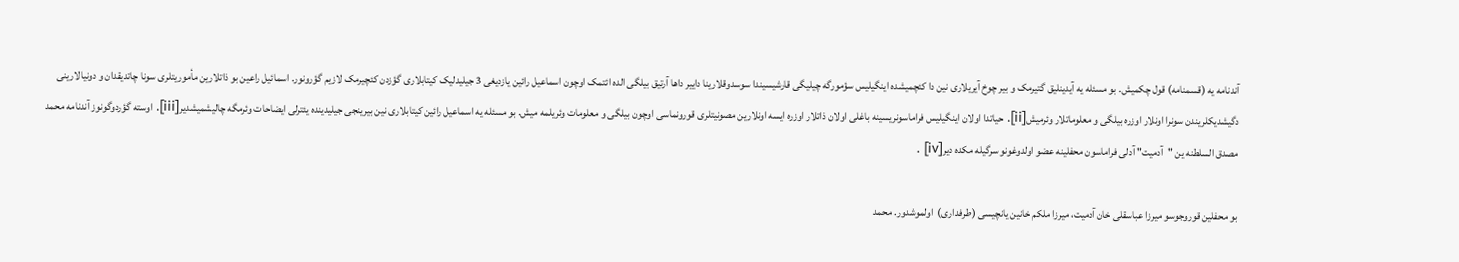آندنامه یه (قسمنامه) قول چکمیش. بو مسئله یه آیدینلیق گتیرمک و بیر چوخ آیریلاری نین دا کئچمیشده اینگیلیس سؤمورگه چیلیگی قارشیسیندا سوسدوقلارینا داییر داها آرتیق بیلگی الده ائتمک اوچون اسماعیل رائین یازدیغی 3 جیلیدلیک کیتابلاری گؤزدن کئچیرمک لازیم گؤرونور. اسمائیل راعین بو ذاتلارین مأموریتلری سونا چاتدیقدان و دونیالارینی دگیشدیکلریندن سونرا اونلار اوزره بیلگی و معلوماتلار وئرمیش[ii]. حیاتدا اولان اینگیلیس فراماسونریسینه باغلی اولان ذاتلار اوزره ایسه اونلارین مصونیتلری قورونماسی اوچون بیلگی و معلومات وئریلمه میش. بو مسئله یه اسماعیل رائین کیتابلاری نین بیرینجی جیلیدینده یئترلی ایضاحات وئرمگه چالیشمیشدیر[iii]. اوسته گؤردوگونوز آندنامه محمد مصدق السلطنه ین "آدمیت" آدلی فراماسون محفلینه عضو اولدوغونو سرگیله مکده دیر[iv] .

بو محفلین قوروجوسو میرزا عباسقلی خان آدمیت، میرزا ملکم خانین یانچیسی (طرفداری)  اولموشدور. محمد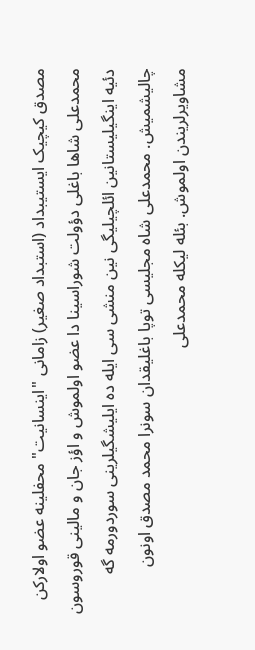مصدق کیچیک ایستیبداد (استبداد صغیر) زامانی "اینسانیت" محفلینه عضو اولارکن محمدعلی شاها باغلی دؤولت شوراسینا دا عضو اولموش و اؤز جان و مالینی قوروسون دئیه اینگیلیستانین ائلچیلیگی نین منشی سی ایله ده ایلیشگیلرینی سوردورمه گه چالیشمیش. محمدعلی شاه مجلیسی توپا باغلیقدان سونرا محمد مصدق اونون مشاویرلریندن اولموش. بئله لیکله محمدعلی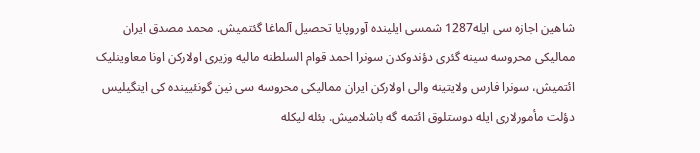شاهین اجازه سی ایله1287 شمسی ایلینده آوروپایا تحصیل آلماغا گئتمیش. محمد مصدق ایران ممالیکی محروسه سینه گئری دؤندوکدن سونرا احمد قوام السلطنه مالیه وزیری اولارکن اونا معاوینلیک ائتمیش، سونرا فارس ولایتینه والی اولارکن ایران ممالیکی محروسه سی نین گونئیینده کی اینگیلیس دؤلت مأمورلاری ایله دوستلوق ائتمه گه باشلامیش. بئله لیکله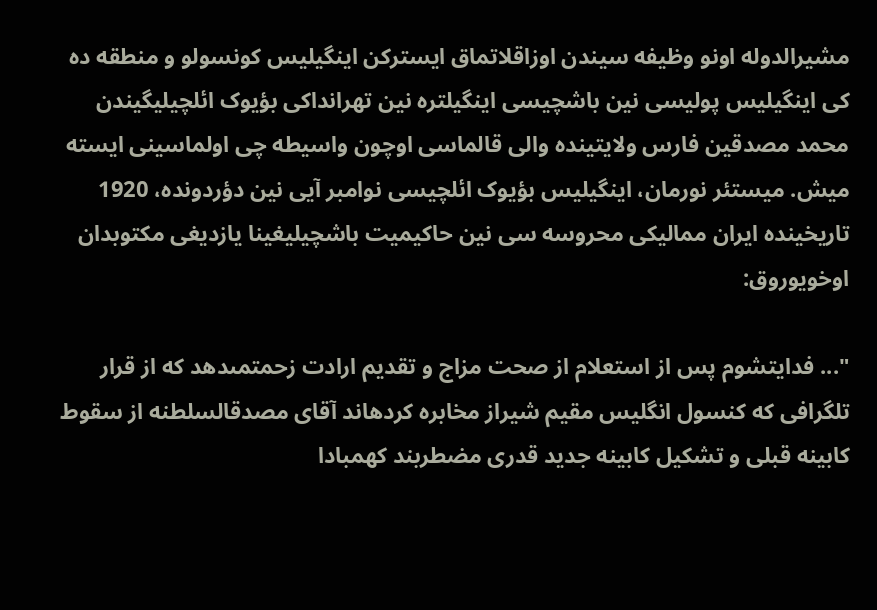مشیرالدوله اونو وظیفه سیندن اوزاقلاتماق ایسترکن اینگیلیس کونسولو و منطقه ده کی اینگیلیس پولیسی نین باشچیسی اینگیلتره نین تهرانداکی بؤیوک ائلچیلیگیندن محمد مصدقین فارس ولایتینده والی قالماسی اوچون واسیطه چی اولماسینی ایسته میش. میستئر نورمان، اینگیلیس بؤیوک ائلچیسی نوامبر آیی نین دؤردونده، 1920 تاریخینده ایران ممالیکی محروسه سی نین حاکیمیت باشچیلیغینا یازدیغی مکتوبدان اوخویوروق:

"... فدايتشوم پس از استعلام از صحت مزاج و تقديم ارادت زحمتمىدهد كه از قرار تلگرافى كه كنسول انگليس مقيم شيراز مخابره كردهاند آقاى مصدقالسلطنه از سقوط كابينه قبلى و تشكيل كابينه جديد قدرى مضطربند كهمبادا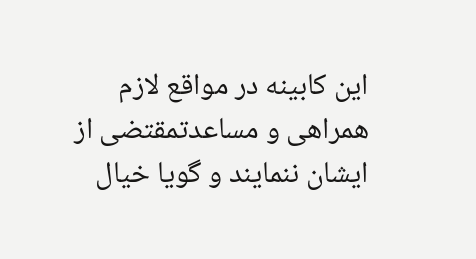اين كابينه در مواقع لازم همراهى و مساعدتمقتضى از ايشان ننمايند و گويا خيال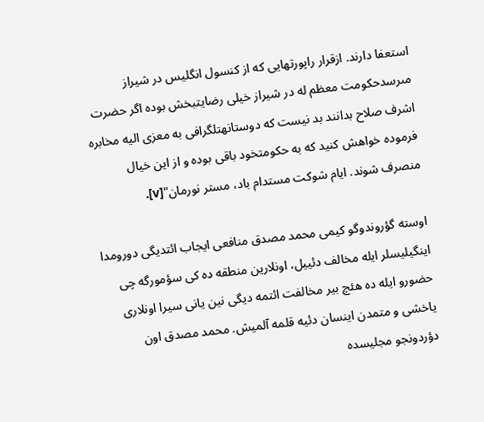استعفا دارند. ازقرار راپورتهايى كه از كنسول انگليس در شيراز مىرسدحكومت معظم له در شيراز خيلى رضايتبخش بوده اگر حضرت اشرف صلاح بدانند بد نيست كه دوستانهتلگرافى به معزى اليه مخابره فرموده خواهش كنيد كه به حكومتخود باقى بوده و از اين خيال منصرف شوند. ايام شوكت مستدام باد، مستر نورمان"[v].

اوسته گؤروندوگو کیمی محمد مصدق منافعی ایجاب ائتدیگی دورومدا اینگیلیسلر ایله مخالف دئییل، اونلارین منطقه ده کی سؤمورگه چی حضورو ایله ده هئچ بیر مخالفت ائتمه دیگی نین یانی سیرا اونلاری یاخشی و متمدن اینسان دئیه قلمه آلمیش. محمد مصدق اون دؤردونجو مجلیسده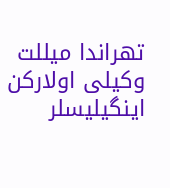تهراندا میللت وکیلی اولارکن اینگیلیسلر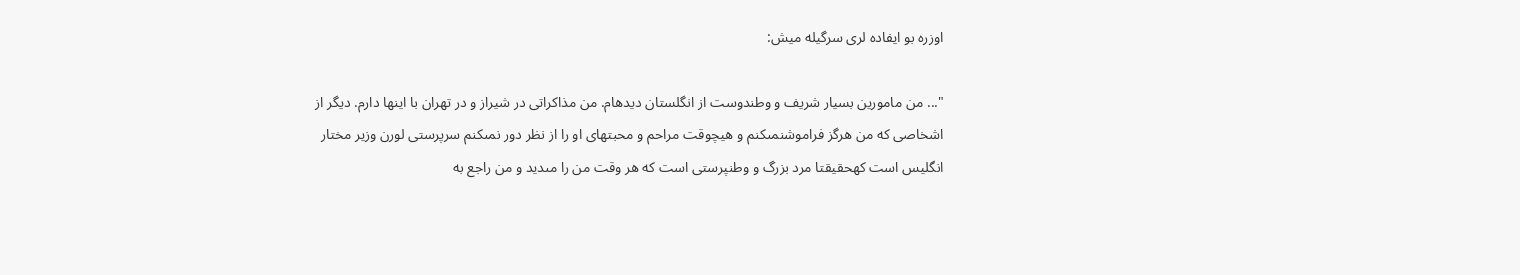اوزره بو ایفاده لری سرگیله میش:

"... من مامورين بسيار شريف و وطندوست از انگلستان ديدهام. من مذاكراتى در شيراز و در تهران با اينها دارم. ديگر از اشخاصى كه من هرگز فراموشنمىكنم و هيچوقت مراحم و محبتهاى او را از نظر دور نمىكنم سرپرستى لورن وزير مختار انگليس است كهحقيقتا مرد بزرگ و وطنپرستى است كه هر وقت من را مىديد و من راجع به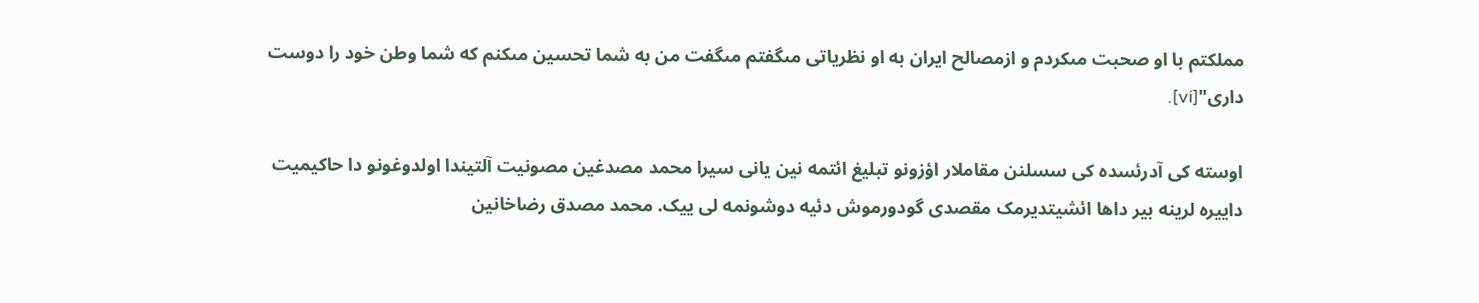مملكتم با او صحبت مىكردم و ازمصالح ايران به او نظرياتى مىگفتم مىگفت من به شما تحسين مىكنم كه شما وطن خود را دوست دارى"[vi].

اوسته کی آدرئسده کی سسلنن مقاملار اؤزونو تبلیغ ائتمه نین یانی سیرا محمد مصدغین مصونیت آلتیندا اولدوغونو دا حاکیمیت داییره لرینه بیر داها ائشیتدیرمک مقصدی گودورموش دئیه دوشونمه لی ییک. محمد مصدق رضاخانین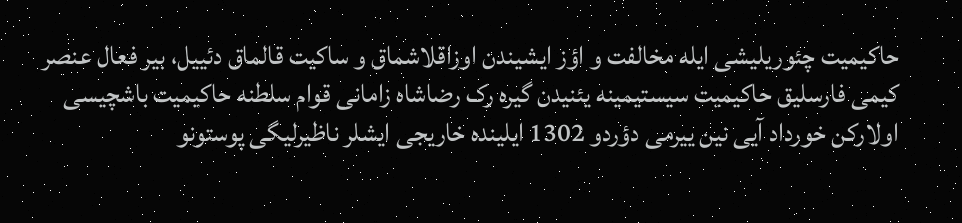حاکیمیت چئوریلیشی ایله مخالفت و اؤز ایشیندن اوزاقلاشماق و ساکیت قالماق دئییل، بیر فعال عنصر کیمی فارسلیق حاکیمیت سیستیمینه یئنیدن گیره رک رضاشاه زامانی قوام سلطنه حاکیمیت باشچیسی اولارکن خورداد آیی نین ییرمی دؤردو 1302 ایلینده خاریجی ایشلر ناظیرلیگی پوستونو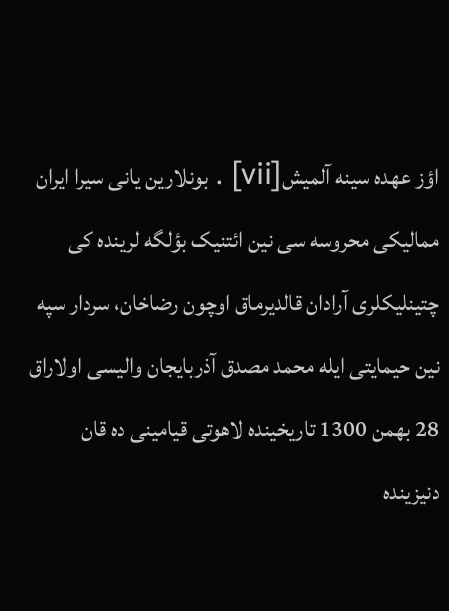اؤز عهده سینه آلمیش[vii] . بونلارین یانی سیرا ایران ممالیکی محروسه سی نین ائتنیک بؤلگه لرینده کی چتینلیکلری آرادان قالدیرماق اوچون رضاخان، سردار سپه نین حیمایتی ایله محمد مصدق آذربایجان والیسی اولاراق 28 بهمن 1300 تاریخینده لاهوتی قیامینی ده قان دنیزینده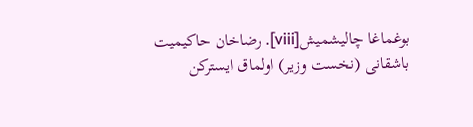بوغماغا چالیشمیش[viii]. رضاخان حاکیمیت باشقانی (نخست وزیر) اولماق ایسترکن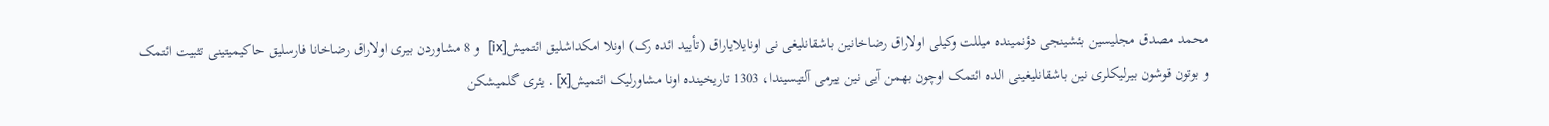محمد مصدق مجلیسین بئشینجی دؤنمینده میللت وکیلی اولاراق رضاخانین باشقانلیغی نی اونایلایاراق (تأیید ائده رک) اونلا امکداشلیق ائتمیش[ix]  و 8 مشاوردن بیری اولاراق رضاخانا فارسلیق حاکیمیتینی تثبیت ائتمک و بوتون قوشون بیرلیکلری نین باشقانلیغینی الده ائتمک اوچون بهمن آیی نین ییرمی آلتیسیندا، 1303 تاریخینده اونا مشاورلیک ائتمیش[x] . یئری گلمیشکن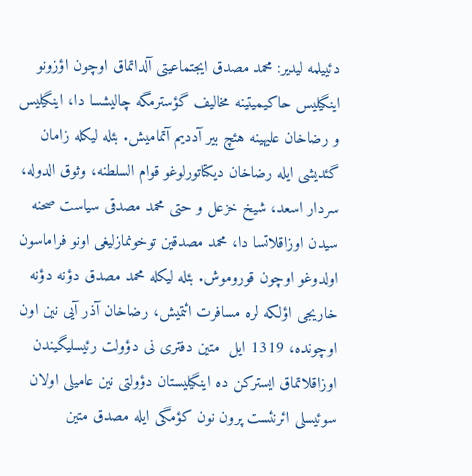دئییلمه لیدیر: محمد مصدق ایجتماعیتی آلداتماق اوچون اؤزونو اینگیلیس حاکیمیتینه مخالیف گؤسترمگه چالیشسا دا، اینگیلیس و رضاخان علیهینه هئچ بیر آددیم آتمامیش. بئله لیکله زامان گئدیشی ایله رضاخان دیکتاتورلوغو قوام السلطنه، وثوق الدوله، سردار اسعد، شیخ خزعل و حتی محمد مصدقی سیاست صحنه سیدن اوزاقلاتسا دا، محمد مصدقین توخونمازلیغی اونو فراماسون اولدوغو اوچون قوروموش. بئله لیکله محمد مصدق دؤنه دؤنه خاریجی اؤلکه لره مسافرت ائتمیش، رضاخان آذر آیی نین اون اوچونده، 1319 ایل  متین دفتری نی دؤولت رئیسلیگیندن اوزاقلاتماق ایسترکن ده اینگیلیستان دؤولتی نین عامیلی اولان سوئیسلی ائرنئست پرون نون کؤمگی ایله مصدق متین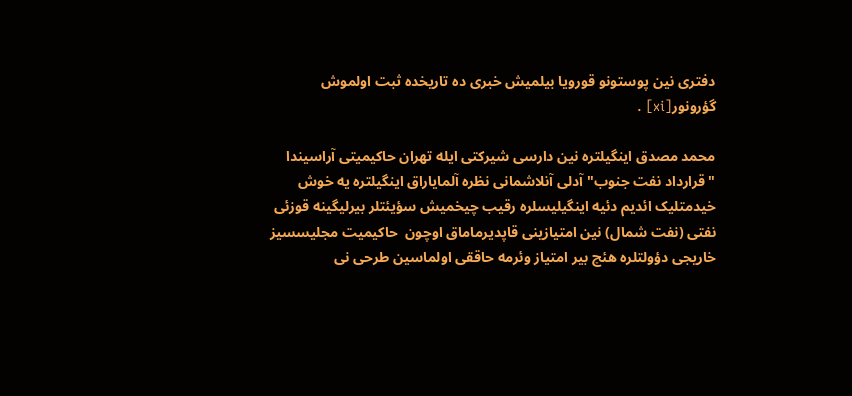دفتری نین پوستونو قورویا بیلمیش خبری ده تاریخده ثبت اولموش گؤرونور[xi] .

محمد مصدق اینگیلتره نین دارسی شیرکتی ایله تهران حاکیمیتی آراسیندا "قرارداد نفت جنوب" آدلی آنلاشمانی نظره آلمایاراق اینگیلتره یه خوش خیدمتلیک ائدیم دئیه اینگیلیسلره رقیب چیخمیش سؤیئتلر بیرلیگینه قوزئی نفتی (نفت شمال) نین امتیازینی قاپدیرماماق اوچون  حاکیمیت مجلیسسیز خاریجی دؤولتلره هئچ بیر امتیاز وئرمه حاققی اولماسین طرحی نی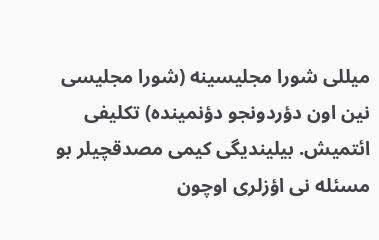میللی شورا مجلیسینه (شورا مجلیسی نین اون دؤردونجو دؤنمینده) تکلیفی ائتمیش. بیلیندیگی کیمی مصدقچیلر بو مسئله نی اؤزلری اوچون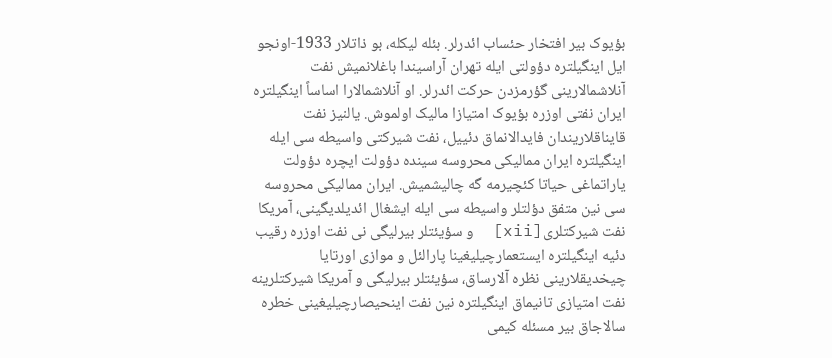بؤیوک بیر افتخار حئساب ائدرلر. بئله لیکله، بو ذاتلار 1933-اونجو ایل اینگیلتره دؤولتی ایله تهران آراسیندا باغلانمیش نفت آنلاشمالارینی گؤرمزدن حرکت ائدرلر. او آنلاشمالارا اساساً اینگیلتره ایران نفتی اوزره بؤیوک امتیازا مالیک اولموش. یالنیز نفت قایناقلاریندان فایدالانماق دئییل، نفت شیرکتی واسیطه سی ایله اینگیلتره ایران ممالیکی محروسه سینده دؤولت ایچره دؤولت یاراتماغی حیاتا کئچیرمه گه چالیشمیش. ایران ممالیکی محروسه سی نین متفق دؤلتلر واسیطه سی ایله ایشغال ائدیلدیگینی، آمریکا نفت شیرکتلری[xii]  و سؤیئتلر بیرلیگی نی نفت اوزره رقیب دئیه اینگیلتره ایستعمارچیلیغینا پارالئل و موازی اورتایا چیخدیقلارینی نظره آلارساق، سؤیئتلر بیرلیگی و آمریکا شیرکتلرینه نفت امتیازی تانیماق اینگیلتره نین نفت اینحیصارچیلیغینی خطره سالاجاق بیر مسئله کیمی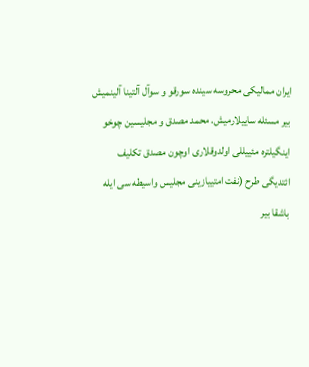ایران ممالیکی محروسه سینده سورقو و سوآل آلتینا آلینمیش بیر مسئله ساییلارمیش. محمد مصدق و مجلیسین چوخو اینگیلتره مئییللی اولدوقلاری اوچون مصدق تکلیف ائتدیگی طرح (نفت امتییازینی مجلیس واسیطه سی ایله باشقا بیر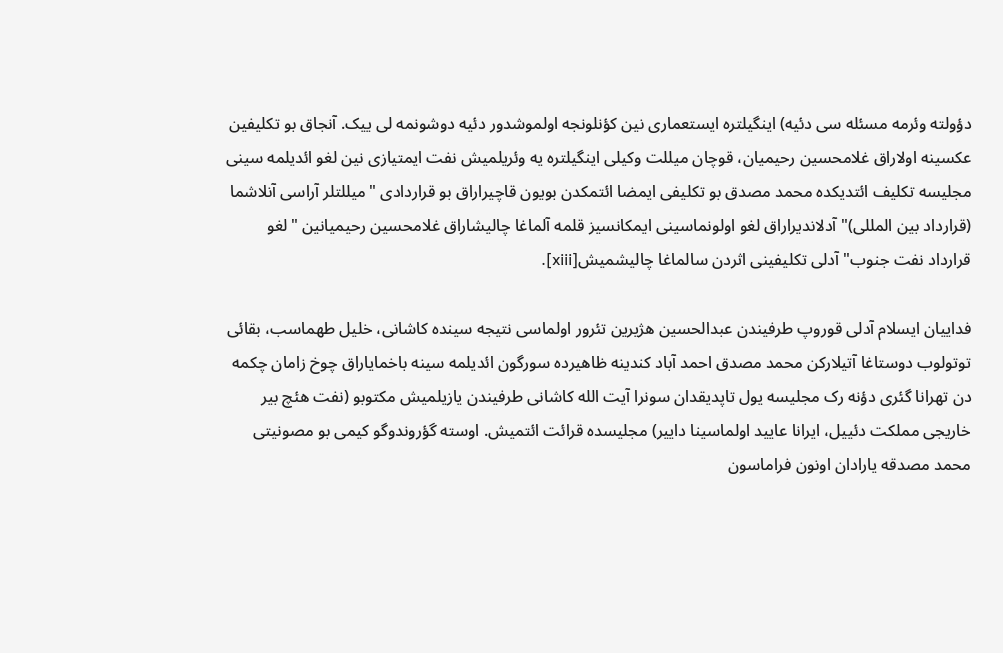دؤولته وئرمه مسئله سی دئیه) اینگیلتره ایستعماری نین کؤنلونجه اولموشدور دئیه دوشونمه لی ییک. آنجاق بو تکلیفین عکسینه اولاراق غلامحسین رحیمیان، قوچان میللت وکیلی اینگیلتره یه وئریلمیش نفت ایمتیازی نین لغو ائدیلمه سینی مجلیسه تکلیف ائتدیکده محمد مصدق بو تکلیفی ایمضا ائتمکدن بویون قاچیراراق بو قراردادی "میللتلر آراسی آنلاشما (قرارداد بین المللی)" آدلاندیراراق لغو اولونماسینی ایمکانسیز قلمه آلماغا چالیشاراق غلامحسین رحیمیانین "لغو قرارداد نفت جنوب" آدلی تکلیفینی اثردن سالماغا چالیشمیش[xiii].

فداییان ایسلام آدلی قوروپ طرفیندن عبدالحسین هژیرین تئرور اولماسی نتیجه سینده کاشانی، خلیل طهماسب، بقائی توتولوب دوستاغا آتیلارکن محمد مصدق احمد آباد کندینه ظاهیرده سورگون ائدیلمه سینه باخمایاراق چوخ زامان چکمه دن تهرانا گئری دؤنه رک مجلیسه یول تاپدیقدان سونرا آیت الله کاشانی طرفیندن یازیلمیش مکتوبو (نفت هئچ بیر خاریجی مملکت دئییل، ایرانا عایید اولماسینا داییر) مجلیسده قرائت ائتمیش. اوسته گؤروندوگو کیمی بو مصونیتی محمد مصدقه یارادان اونون فراماسون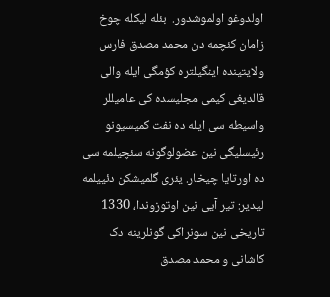اولدوغو اولموشدور.  بئله لیکله چوخ زامان کئچمه دن محمد مصدق فارس ولایتینده اینگیلتره کؤمگی ایله والی قالدیغی کیمی مجلیسده کی عامیللر واسیطه سی ایله ده نفت کمیسیونو رئیسلیگی نین عضولوگونه سئچیلمه سی ده اورتایا چیخار. یئری گلمیشکن دئییلمه لیدیر: تیر آیی نین اوتوزوندا، 1330 تاریخی نین سونراکی گونلرینه دک کاشانی و محمد مصدق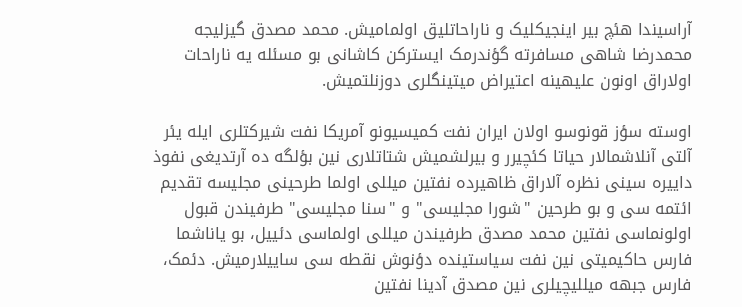آراسیندا هئچ بیر اینجیکلیک و ناراحاتلیق اولمامیش. محمد مصدق گیزلیجه محمدرضا شاهی مسافرته گؤندرمک ایسترکن کاشانی بو مسئله یه ناراحات اولاراق اونون علیهینه اعتیراض میتینگلری دوزنلتمیش.

اوسته سؤز قونوسو اولان ایران نفت کمیسیونو آمریکا نفت شیرکتلری ایله یئر آلتی آنلاشمالار حیاتا کئچیرر و بیرلشمیش شتاتلاری نین بؤلگه ده آرتدیغی نفوذ داییره سینی نظره آلاراق ظاهیرده نفتین میللی اولما طرحینی مجلیسه تقدیم ائتمه سی و بو طرحین "شورا مجلیسی" و "سنا مجلیسی" طرفیندن قبول اولونماسی نفتین محمد مصدق طرفیندن میللی اولماسی دئییل، بو یاناشما فارس حاکیمیتی نین نفت سیاستینده دؤنوش نقطه سی ساییلارمیش. دئمک، فارس جبهه میللیچیلری نین مصدق آدینا نفتین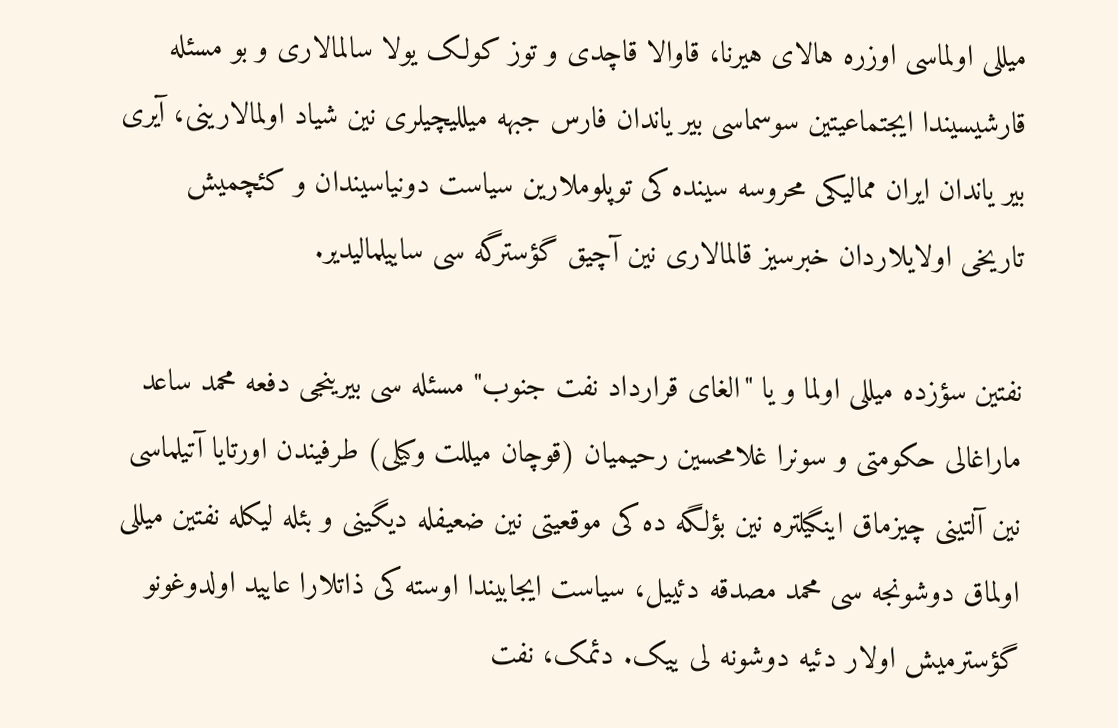میللی اولماسی اوزره هالای هیرنا، قاوالا قاچدی و توز کولک یولا سالمالاری و بو مسئله قارشیسیندا ایجتماعیتین سوسماسی بیر یاندان فارس جبهه میللیچیلری نین شیاد اولمالارینی، آیری بیر یاندان ایران ممالیکی محروسه سینده کی توپلوملارین سیاست دونیاسیندان و کئچمیش تاریخی اولایلاردان خبرسیز قالمالاری نین آچیق گؤسترگه سی ساییلمالیدیر.

نفتین سؤزده میللی اولما و یا "الغای قرارداد نفت جنوب" مسئله سی بیرینجی دفعه محمد ساعد ماراغالی حکومتی و سونرا غلامحسین رحیمیان (قوچان میللت وکیلی) طرفیندن اورتایا آتیلماسی نین آلتینی چیزماق اینگیلتره نین بؤلگه ده کی موقعیتی نین ضعیفله دیگینی و بئله لیکله نفتین میللی اولماق دوشونجه سی محمد مصدقه دئییل، سیاست ایجابیندا اوسته کی ذاتلارا عایید اولدوغونو گؤسترمیش اولار دئیه دوشونه لی ییک. دئمک، نفت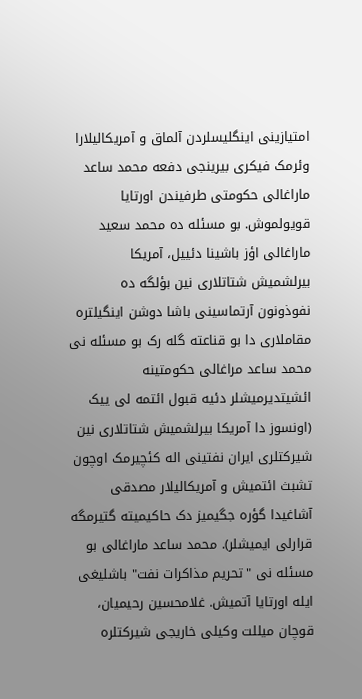امتیازینی اینگلیسلردن آلماق و آمریکالیلارا وئرمک فیکری بیرینجی دفعه محمد ساعد ماراغالی حکومتی طرفیندن اورتایا قویولموش. بو مسئله ده محمد سعید ماراغالی اؤز باشینا دئییل، آمریکا بیرلشمیش شتاتلاری نین بؤلگه ده نفوذونون آرتماسینی باشا دوشن اینگیلتره مقاملاری دا بو قناعته گله رک بو مسئله نی محمد ساعد مراغالی حکومتینه ائشیتدیرمیشلر دئیه قبول ائتمه لی ییک (اونسوز دا آمریکا بیرلشمیش شتاتلاری نین شیرکتلری ایران نفتینی اله کئچیرمک اوچون تشبث ائتمیش و آمریکالیلار مصدقی آشاغیدا گؤره جگیمیز دک حاکیمیته گتیرمگه قرارلی ایمیشلر). محمد ساعد ماراغالی بو مسئله نی "تحریم مذاکرات نفت" باشلیغی ایله اورتایا آتمیش. غلامحسین رحیمیان، قوچان میللت وکیلی خاریجی شیرکتلره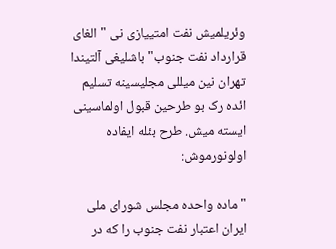وئریلمیش نفت امتییازی نی "الغای قرارداد نفت جنوب" باشلیغی آلتیندا تهران نین میللی مجلیسینه تسلیم ائده رک بو طرحین قبول اولماسینی ایسته میش. طرح بئله ایفاده اولونورموش:

" ماده واحده مجلس شورای ملی ایران اعتبار نفت جنوب را که در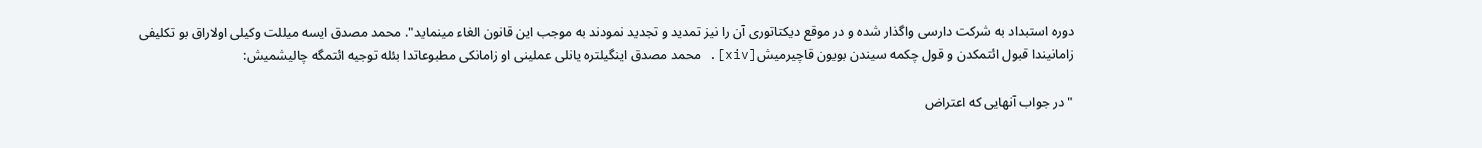دوره استبداد به شرکت دارسی واگذار شده و در موقع دیکتاتوری آن را نیز تمدید و تجدید نمودند به موجب این قانون الغاء مینماید". محمد مصدق ایسه میللت وکیلی اولاراق بو تکلیفی زامانیندا قبول ائتمکدن و قول چکمه سیندن بویون قاچیرمیش[xiv]. محمد مصدق اینگیلتره یانلی عملینی او زامانکی مطبوعاتدا بئله توجیه ائتمگه چالیشمیش:

"در جواب آنهایی که اعتراض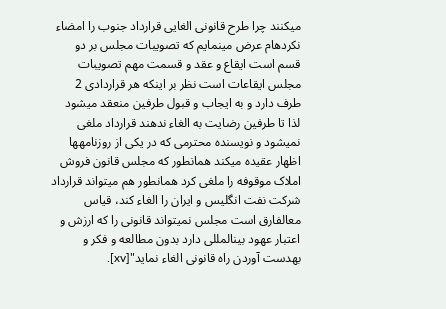میکنند چرا طرح قانونی الغایی قرارداد جنوب را امضاء نکردهام عرض مینمایم که تصویبات مجلس بر دو قسم است ایقاع و عقد و قسمت مهم تصویبات مجلس ایقاعات است نظر بر اینکه هر قراردادی 2 طرف دارد و به ایجاب و قبول طرفین منعقد میشود لذا تا طرفین رضایت به الغاء ندهند قرارداد ملغی نمیشود و نویسنده محترمی که در یکی از روزنامهها اظهار عقیده میکند همانطور که مجلس قانون فروش املاک موقوفه را ملغی کرد همانطور هم میتواند قرارداد شرکت نفت انگلیس و ایران را الغاء کند، قیاس معالفارق است مجلس نمیتواند قانونی را که ارزش و اعتبار عهود بینالمللی دارد بدون مطالعه و فکر و بهدست آوردن راه قانونی الغاء نماید"[xv].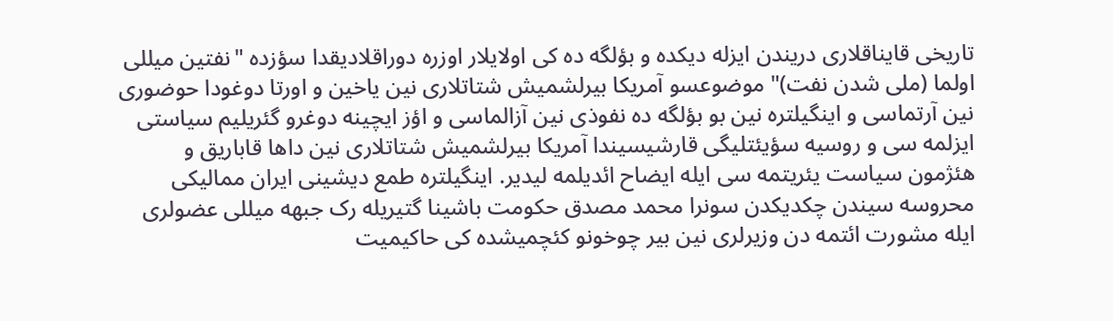تاریخی قایناقلاری دریندن ایزله دیکده و بؤلگه ده کی اولایلار اوزره دوراقلادیقدا سؤزده "نفتین میللی اولما (ملی شدن نفت)" موضوعسو آمریکا بیرلشمیش شتاتلاری نین یاخین و اورتا دوغودا حوضوری نین آرتماسی و اینگیلتره نین بو بؤلگه ده نفوذی نین آزالماسی و اؤز ایچینه دوغرو گئریلیم سیاستی ایزلمه سی و روسیه سؤیئتلیگی قارشیسیندا آمریکا بیرلشمیش شتاتلاری نین داها قاباریق و هئژمون سیاست یئریتمه سی ایله ایضاح ائدیلمه لیدیر. اینگیلتره طمع دیشینی ایران ممالیکی محروسه سیندن چکدیکدن سونرا محمد مصدق حکومت باشینا گتیریله رک جبهه میللی عضولری ایله مشورت ائتمه دن وزیرلری نین بیر چوخونو کئچمیشده کی حاکیمیت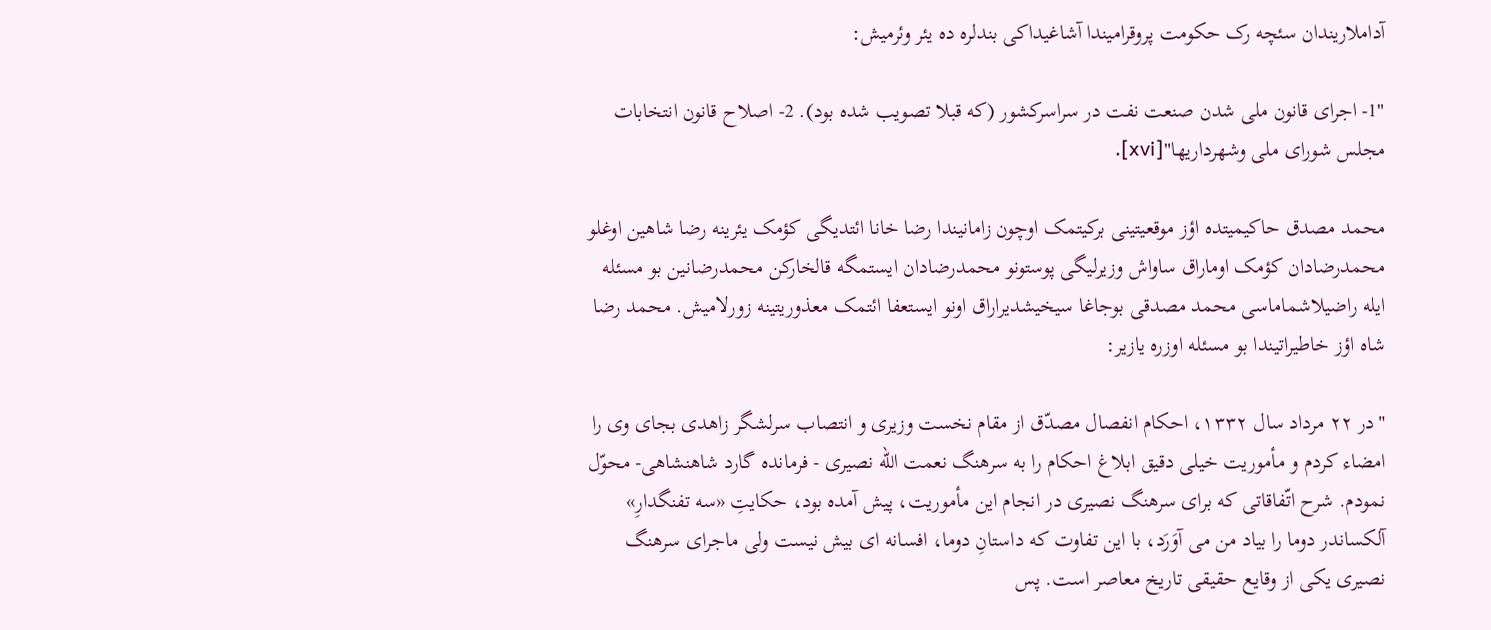آداملاریندان سئچه رک حکومت پروقرامیندا آشاغیداکی بندلره ده یئر وئرمیش:

"1- اجراى قانون ملى شدن صنعت نفت در سراسركشور (كه قبلا تصويب شده بود). 2- اصلاح قانون انتخابات مجلس شوراى ملى وشهرداريها"[xvi].

محمد مصدق حاکیمیتده اؤز موقعیتینی برکیتمک اوچون زامانیندا رضا خانا ائتدیگی کؤمک یئرینه رضا شاهین اوغلو محمدرضادان کؤمک اوماراق ساواش وزیرلیگی پوستونو محمدرضادان ایستمگه قالخارکن محمدرضانین بو مسئله ایله راضیلاشماماسی محمد مصدقی بوجاغا سیخیشدیراراق اونو ایستعفا ائتمک معذوریتینه زورلامیش. محمد رضا شاه اؤز خاطیراتیندا بو مسئله اوزره یازیر:

"در ۲۲ مرداد سال ۱۳۳۲، احکام انفصال مصدّق از مقام نخست وزيری و انتصاب سرلشگر زاهدی بجای وی را امضاء کردم و مأموريت خيلی دقيق ابلاغ احکام را به سرهنگ نعمت الله نصيری - فرمانده گارد شاهنشاهی- محوّل نمودم. شرح اتّفاقاتی که برای سرهنگ نصيری در انجام اين مأموريت، پيش آمده بود، حکايتِ «سه تفنگدارِ» آلکساندر دوما را بياد من می آوَرَد، با اين تفاوت که داستانِ دوما، افسانه ای بيش نيست ولی ماجرای سرهنگ نصيری يکی از وقايع حقيقی تاريخ معاصر است. پس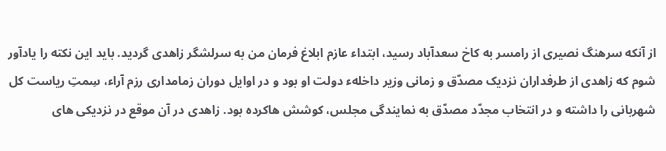از آنکه سرهنگ نصيری از رامسر به کاخ سعدآباد رسيد، ابتداء عازم ابلاغ فرمان من به سرلشگر زاهدی گرديد. بايد اين نکته را يادآور شوم که زاهدی از طرفداران نزديک مصدّق و زمانی وزير داخلهء دولت او بود و در اوايل دوران زمامداری رزم آراء، سِمتِ رياست کل شهربانی را داشته و در انتخاب مجدّد مصدّق به نمايندگی مجلس، کوشش هاکرده بود. زاهدی در آن موقع در نزديکی های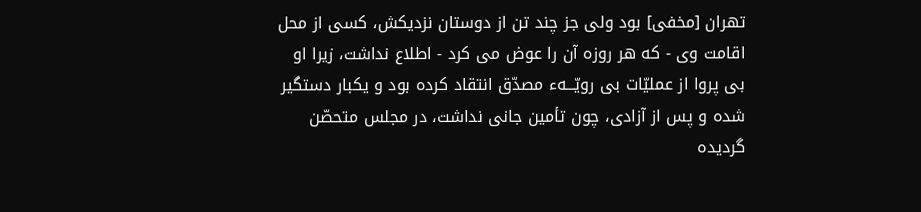تهران [مخفی] بود ولی جز چند تن از دوستان نزديکش، کسی از محل اقامت وی - که هر روزه آن را عوض می کرد - اطلاع نداشت، زيرا او بی پروا از عملیّات بی رویّـــهء مصدّق انتقاد کرده بود و يکبار دستگير شده و پس از آزادی، چون تأمين جانی نداشت، در مجلس متحصّن گرديده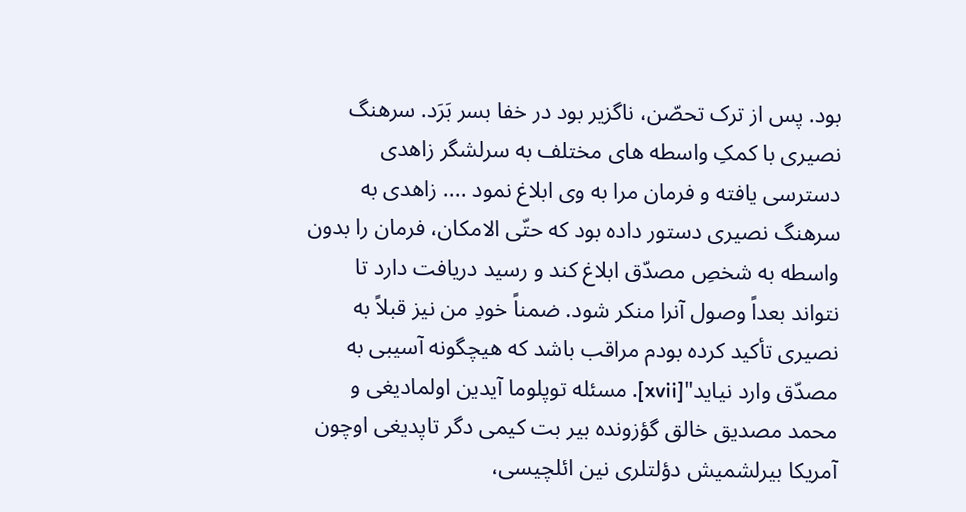بود. پس از ترک تحصّن، ناگزير بود در خفا بسر بَرَد. سرهنگ نصيری با کمکِ واسطه های مختلف به سرلشگر زاهدی دسترسی يافته و فرمان مرا به وی ابلاغ نمود .... زاهدی به سرهنگ نصيری دستور داده بود که حتّی الامکان، فرمان را بدون واسطه به شخصِ مصدّق ابلاغ کند و رسيد دريافت دارد تا نتواند بعداً وصول آنرا منکر شود. ضمناً خودِ من نيز قبلاً به نصيری تأکيد کرده بودم مراقب باشد که هيچگونه آسيبی به مصدّق وارد نيايد"[xvii]. مسئله توپلوما آیدین اولمادیغی و محمد مصدیق خالق گؤزونده بیر بت کیمی دگر تاپدیغی اوچون آمریکا بیرلشمیش دؤلتلری نین ائلچیسی،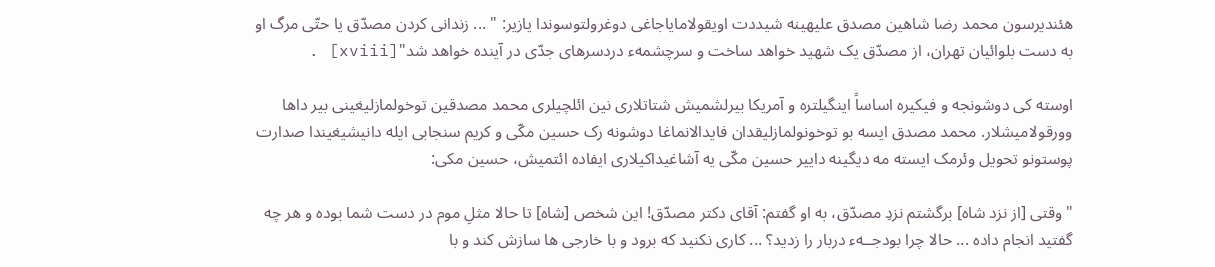هئندیرسون محمد رضا شاهین مصدق علیهینه شیددت اویقولامایاجاغی دوغرولتوسوندا یازیر: " ... زندانی کردن مصدّق يا حتّی مرگ او به دست بلوائيان تهران، از مصدّق يک شهيد خواهد ساخت و سرچشمهء دردسرهای جدّی در آينده خواهد شد"[xviii] .

اوسته کی دوشونجه و فیکیره اساساً اینگیلتره و آمریکا بیرلشمیش شتاتلاری نین ائلچیلری محمد مصدقین توخولمازلیغینی بیر داها وورقولامیشلار. محمد مصدق ایسه بو توخونولمازلیقدان فایدالانماغا دوشونه رک حسین مکّی و کریم سنجابی ایله دانیشیغیندا صدارت پوستونو تحویل وئرمک ایسته مه دیگینه داییر حسین مکّی یه آشاغیداکیلاری ایفاده ائتمیش، حسین مکی:

" وقتی [از نزد شاه] برگشتم نزدِ مصدّق، به او گفتم: آقای دکتر مصدّق! اين شخص [شاه] تا حالا مثلِ موم در دست شما بوده و هر چه گفتيد انجام داده ... حالا چرا بودجــهء دربار را زديد؟ ... کاری نکنيد که برود و با خارجی ها سازش کند و با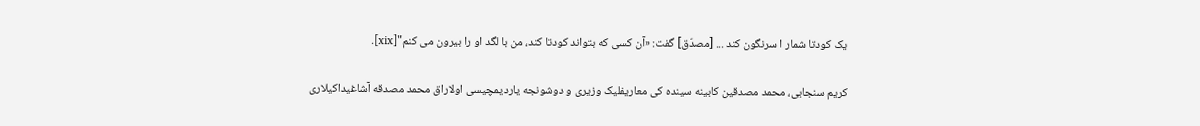يک کودتا شمار ا سرنگون کند ... [مصدّق] گفت: «آن کسی که بتواند کودتا کند، من با لگد او را بيرون می کنم"[xix].

کریم سنجابی، محمد مصدقین کابینه سینده کی معاریفلیک وزیری و دوشونجه یاردیمچیسی اولاراق محمد مصدقه آشاغیداکیلاری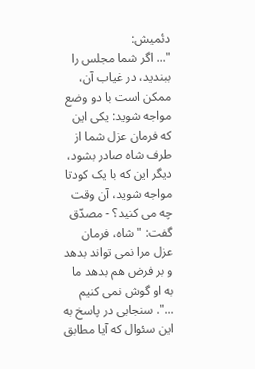دئمیش:
"... اگر شما مجلس را ببنديد، در غياب آن، ممکن است با دو وضع مواجه شويد: يکی اين که فرمان عزل شما از طرف شاه صادر بشود، ديگر اين که با يک کودتا مواجه شويد، آن وقت چه می کنيد؟ - مصدّق گفت: "شاه، فرمان عزل مرا نمی تواند بدهد و بر فرض هم بدهد ما به او گوش نمی کنيم ...". سنجابی در پاسخ به اين سئوال که آيا مطابق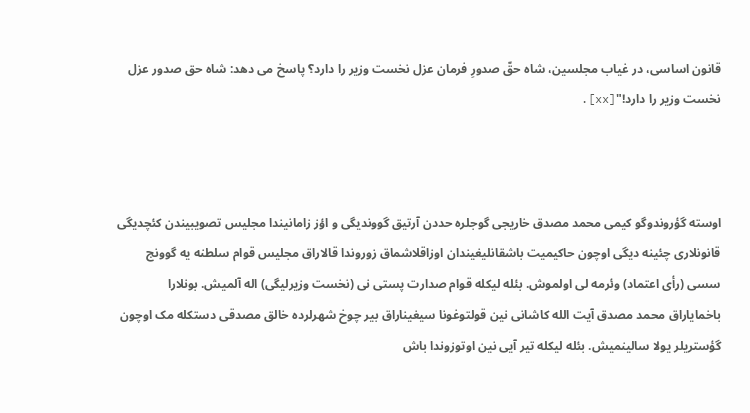قانون اساسی، در غياب مجلسين، شاه حقّ صدورِ فرمان عزل نخست وزير را دارد؟ پاسخ می دهد: شاه حق صدور عزل نخست وزير را دارد!"[xx].



اوسته گؤروندوگو کیمی محمد مصدق خاریجی گوجلره حددن آرتیق گووندیگی و اؤز زامانیندا مجلیس تصویبیندن کئچدیگی قانونلاری چئینه دیگی اوچون حاکیمیت باشقانلیغیندان اوزاقلاشماق زوروندا قالاراق مجلیس قوام سلطنه یه گوونج سسی (رأی اعتماد) وئرمه لی اولموش. بئله لیکله قوام صدارت پستی نی (نخست وزیرلیگی) اله آلمیش. بونلارا باخمایاراق محمد مصدق آیت الله کاشانی نین قولتوغونا سیغیناراق بیر چوخ شهرلرده خالق مصدقی دستکله مک اوچون گؤستریلر یولا سالینمیش. بئله لیکله تیر آیی نین اوتوزوندا باش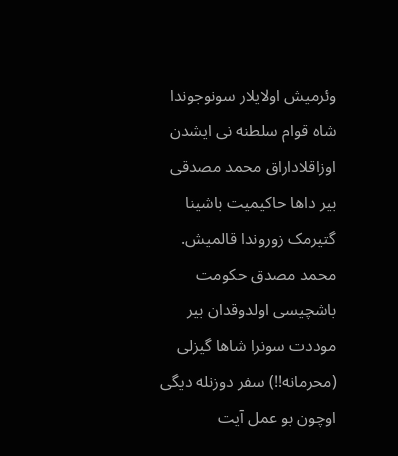وئرمیش اولایلار سونوجوندا شاه قوام سلطنه نی ایشدن اوزاقلاداراق محمد مصدقی بیر داها حاکیمیت باشینا گتیرمک زوروندا قالمیش. محمد مصدق حکومت باشچیسی اولدوقدان بیر موددت سونرا شاها گیزلی (محرمانه!!) سفر دوزنله دیگی اوچون بو عمل آیت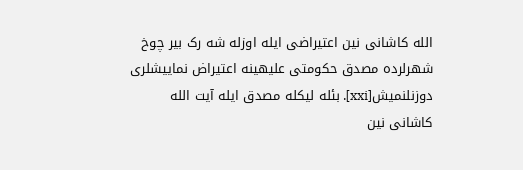الله کاشانی نین اعتیراضی ایله اوزله شه رک بیر چوخ شهرلرده مصدق حکومتی علیهینه اعتیراض نماییشلری دوزنلنمیش[xxi]. بئله لیکله مصدق ایله آیت الله کاشانی نین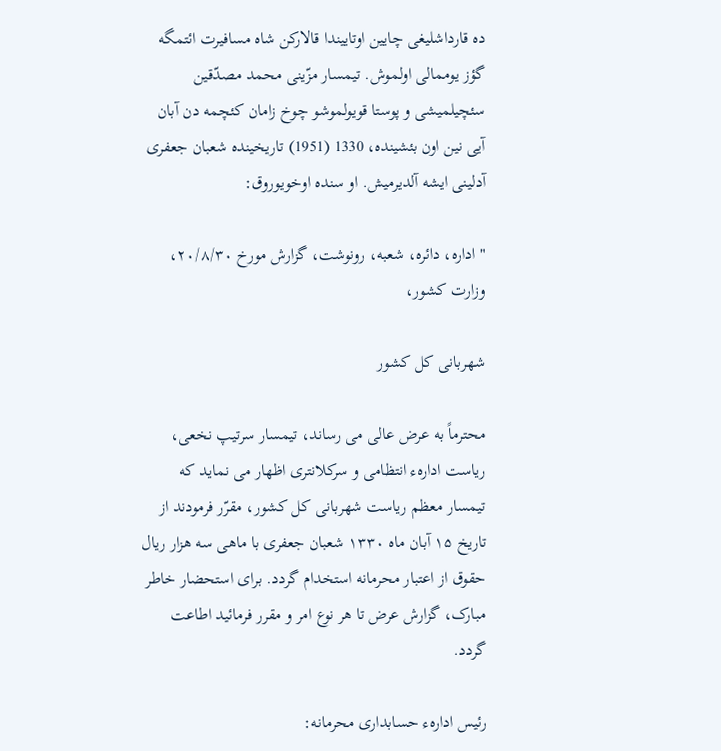ده قارداشلیغی چایین اوتاییندا قالارکن شاه مسافیرت ائتمگه گؤز یوممالی اولموش. تيمسار مزّينی محمد مصدّقین سئچیلمیشی و پوستا قویولموشو چوخ زامان کئچمه دن آبان آیی نین اون بئشینده، 1330 (1951) تاریخینده شعبان جعفری آدلینی ایشه آلدیرمیش. او سنده اوخویوروق:

" اداره، دائره، شعبه، رونوشت، گزارش مورخ ۲۰/۸/۳۰، وزارت کشور،

شهربانی کل کشور

محترماً به عرض عالی می رساند، تيمسار سرتيپ نخعی، رياست ادارهء انتظامی و سرکلانتری اظهار می نمايد که تيمسار معظم رياست شهربانی کل کشور، مقرّر فرمودند از تاريخ ۱۵ آبان ماه ۱۳۳۰ شعبان جعفری با ماهی سه هزار ريال حقوق از اعتبار محرمانه استخدام گردد. برای استحضار خاطر مبارک، گزارش عرض تا هر نوع امر و مقرر فرمائيد اطاعت گردد.

رئيس ادارهء حسابداری محرمانه: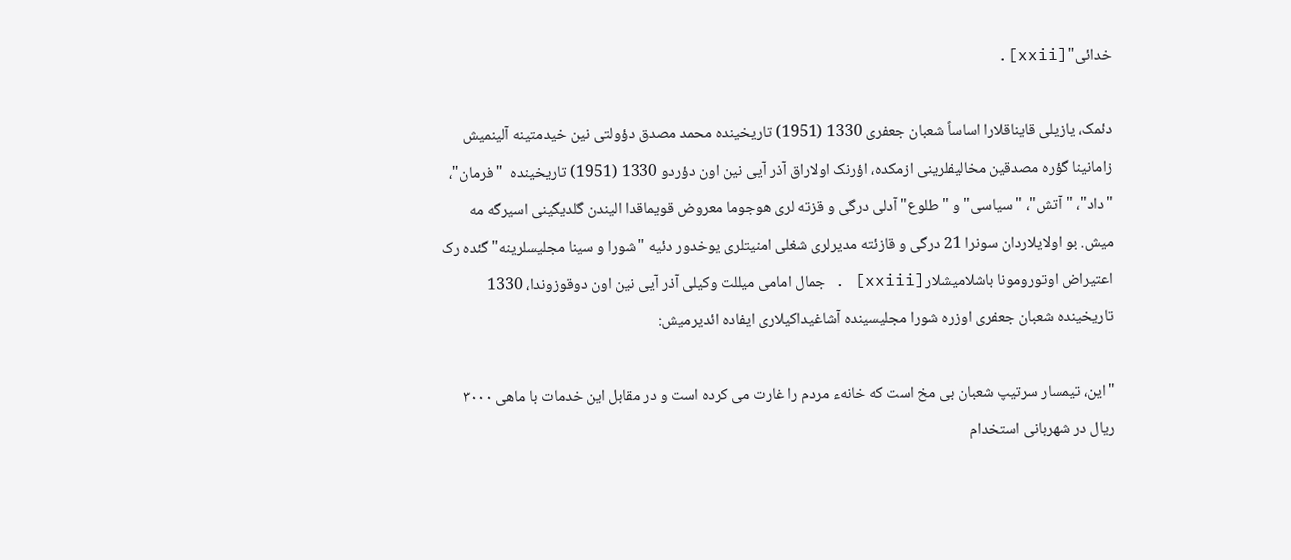خدائی"[xxii].

دئمک، یازیلی قایناقلارا اساساً شعبان جعفری 1330 (1951) تاریخینده محمد مصدق دؤولتی نین خیدمتینه آلینمیش زامانینا گؤره مصدقین مخالیفلرینی ازمکده، اؤرنک اولاراق آذر آیی نین اون دؤردو 1330 (1951) تاریخینده  "فرمان"، "داد"، "آتش"، "سیاسی" و "طلوع" آدلی درگی و قزته لری هوجوما معروض قویماقدا الیندن گلدیگینی اسیرگه مه میش. بو اولایلاردان سونرا 21 درگی و قازئته مدیرلری شغلی امنیتلری یوخدور دئیه "شورا و سینا مجلیسلرینه" گئده رک اعتیراض اوتورومونا باشلامیشلار[xxiii] . جمال امامی میللت وکیلی آذر آیی نین اون دوقوزوندا، 1330 تاریخینده شعبان جعفری اوزره شورا مجلیسینده آشاغیداکیلاری ایفاده ائدیرمیش:

"اين، تيمسار سرتيپ شعبان بی مخ است که خانهء مردم را غارت می کرده است و در مقابل اين خدمات با ماهی ۳۰۰۰ ريال در شهربانی استخدام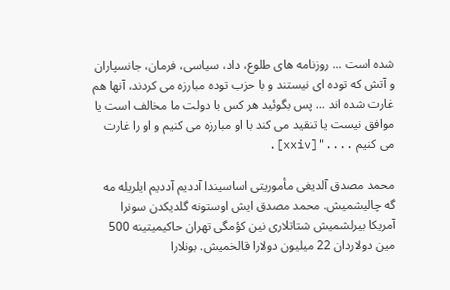شده است ... روزنامه های طلوع، داد، سياسی، فرمان، جانسپاران و آتش که توده ای نيستند و با حزب توده مبارزه می کردند، آنها هم غارت شده اند ... پس بگوئيد هر کس با دولت ما مخالف است يا موافق نيست يا تنقيد می کند با او مبارزه می کنيم و او را غارت می کنيم ...."[xxiv].

محمد مصدق آلدیغی مأموریتی اساسیندا آددیم آددیم ایلریله مه گه چالیشمیش. محمد مصدق ایش اوستونه گلدیکدن سونرا آمریکا بیرلشمیش شتاتلاری نین کؤمگی تهران حاکیمیتینه 500 مین دولاردان 22 میلیون دولارا قالخمیش. بونلارا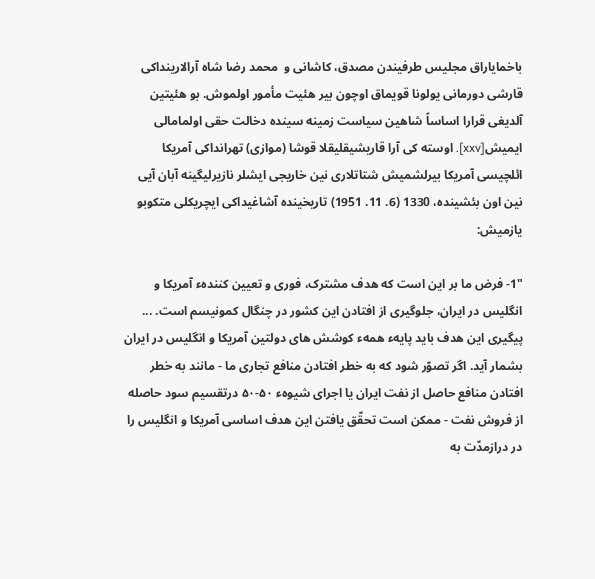باخمایاراق مجلیس طرفیندن مصدق، کاشانی و  محمد رضا شاه آرالارینداکی قارشی دورمانی یولونا قویماق اوچون بیر هئیت مأمور اولموش. بو هئیتین آلدیغی قرارا اساساً شاهین سیاست زمینه سینده دخالت حقی اولمامالی ایمیش[xxv]. اوسته کی آرا قاریشیقلیقلا قوشا (موازی) تهرانداکی آمریکا ائلچیسی آمریکا بیرلشمیش شتاتلاری نین خاریجی ایشلر نازیرلیگینه آبان آیی نین اون بئشینده، 1330 (6. 11. 1951) تاریخینده آشاغیداکی ایچریکلی متکوبو یازمیش:

"1- فرض ما بر اين است که هدف مشترک، فوری و تعيين کنندهء آمريکا و انگليس در ايران، جلوگيری از افتادن اين کشور در چنگال کمونيسم است. ... پيگيری اين هدف بايد پايهء همهء کوشش های دولتين آمريکا و انگليس در ايران بشمار آيد. اگر تصوّر شود که به خطر افتادن منافع تجاری ما - مانند به خطر افتادن منافع حاصل از نفت ايران يا اجرای شيوهء ۵۰-۵۰ درتقسيم سود حاصله از فروش نفت - ممکن است تحقّق يافتن اين هدف اساسی آمريکا و انگليس را در درازمدّت به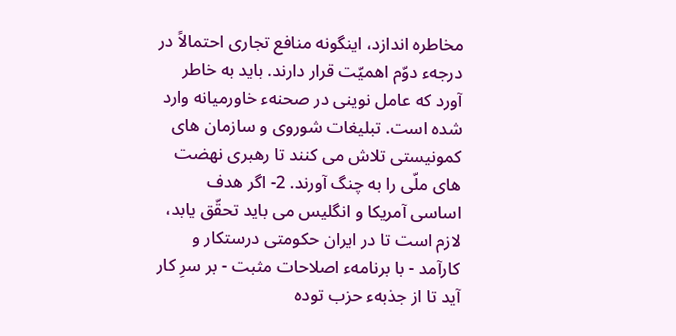مخاطره اندازد، اينگونه منافع تجاری احتمالاً در درجهء دوّم اهمیّت قرار دارند. بايد به خاطر آورد که عامل نوينی در صحنهء خاورميانه وارد شده است. تبليغات شوروی و سازمان های کمونيستی تلاش می کنند تا رهبری نهضت های ملّی را به چنگ آورند. 2- اگر هدف اساسی آمريکا و انگليس می بايد تحقّق يابد، لازم است تا در ايران حکومتی درستکار و کارآمد - با برنامهء اصلاحات مثبت - بر سرِ کار آيد تا از جذبهء حزب توده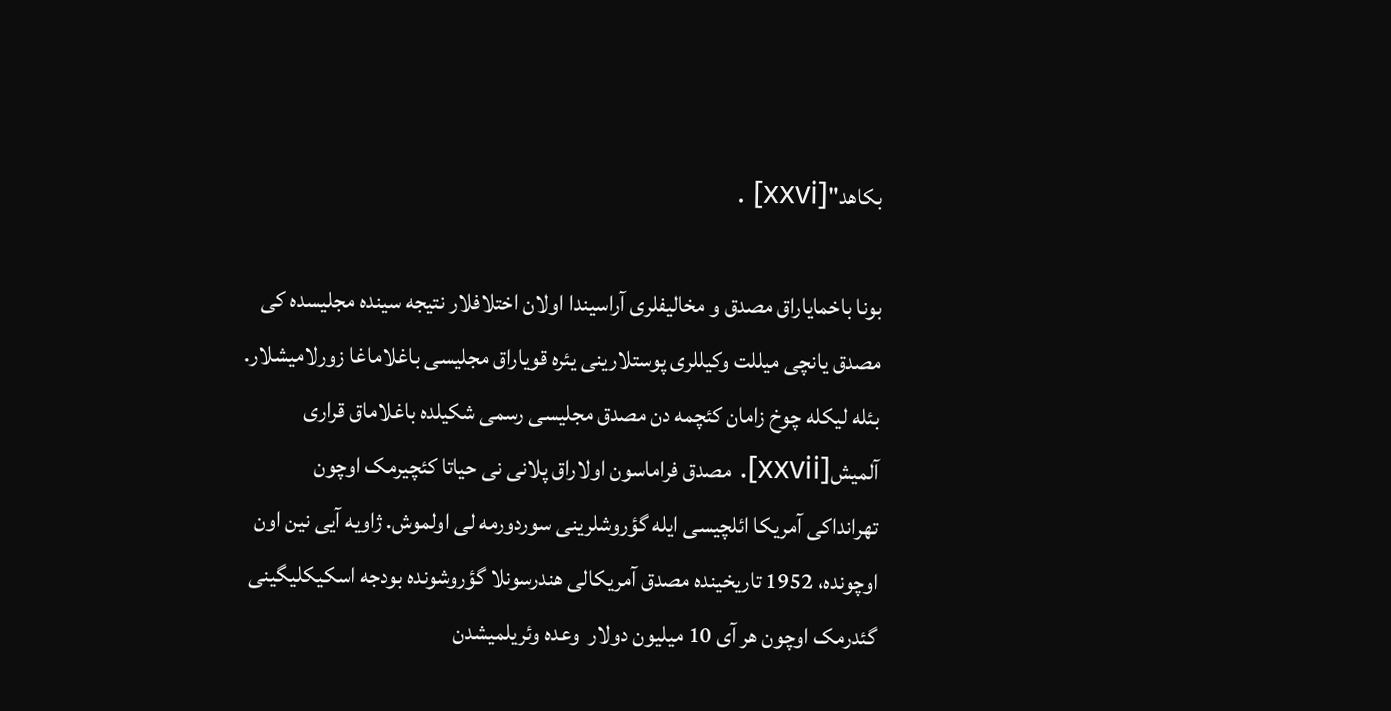بکاهد"[xxvi] .

بونا باخمایاراق مصدق و مخالیفلری آراسیندا اولان اختلافلار نتیجه سینده مجلیسده کی مصدق یانچی میللت وکیللری پوستلارینی یئره قویاراق مجلیسی باغلاماغا زورلامیشلار. بئله لیکله چوخ زامان کئچمه دن مصدق مجلیسی رسمی شکیلده باغلاماق قراری آلمیش[xxvii]. مصدق فراماسون اولاراق پلانی نی حیاتا کئچیرمک اوچون تهرانداکی آمریکا ائلچیسی ایله گؤروشلرینی سوردورمه لی اولموش. ژاویه آیی نین اون اوچونده، 1952 تاریخینده مصدق آمریکالی هندرسونلا گؤروشونده بودجه اسکیکلیگینی گئدرمک اوچون هر آی 10 میلیون دولار  وعده وئریلمیشدن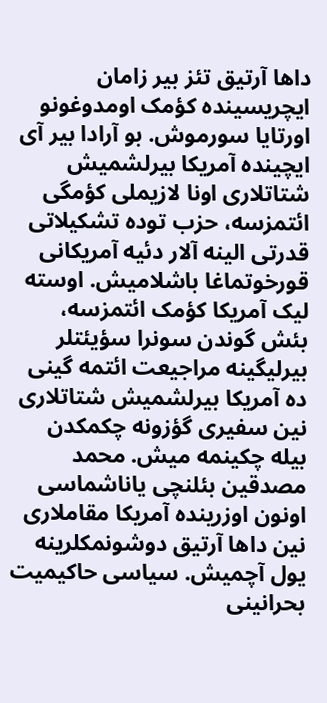داها آرتیق تئز بیر زامان ایچریسینده کؤمک اومدوغونو اورتایا سورموش. بو آرادا بیر آی ایچینده آمریکا بیرلشمیش شتاتلاری اونا لازیملی کؤمگی ائتمزسه، حزب توده تشکیلاتی قدرتی الینه آلار دئیه آمریکانی قورخوتماغا باشلامیش. اوسته لیک آمریکا کؤمک ائتمزسه، بئش گوندن سونرا سؤیئتلر بیرلیگینه مراجیعت ائتمه گینی ده آمریکا بیرلشمیش شتاتلاری نین سفیری گؤزونه چکمکدن بیله چکینمه میش. محمد مصدقین بئلنچی یاناشماسی اونون اوزرینده آمریکا مقاملاری نین داها آرتیق دوشونمکلرینه یول آچمیش. سیاسی حاکیمیت بحرانینی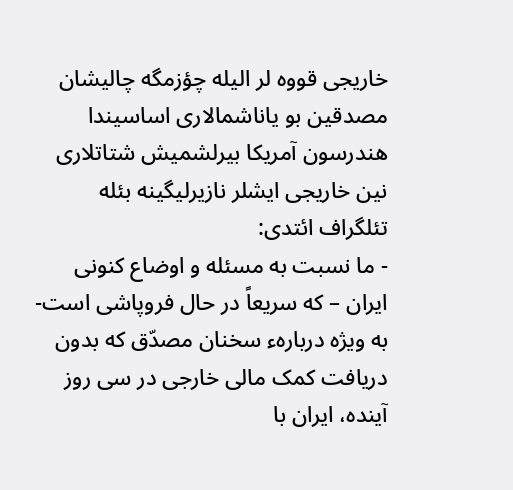خاریجی قووه لر الیله چؤزمگه چالیشان مصدقین بو یاناشمالاری اساسیندا هندرسون آمریکا بیرلشمیش شتاتلاری نین خاریجی ایشلر نازیرلیگینه بئله تئلگراف ائتدی:
- ما نسبت به مسئله و اوضاع کنونی ايران – که سريعاً در حال فروپاشی است- به ويژه دربارهء سخنان مصدّق که بدون دريافت کمک مالی خارجی در سی روز آينده، ايران با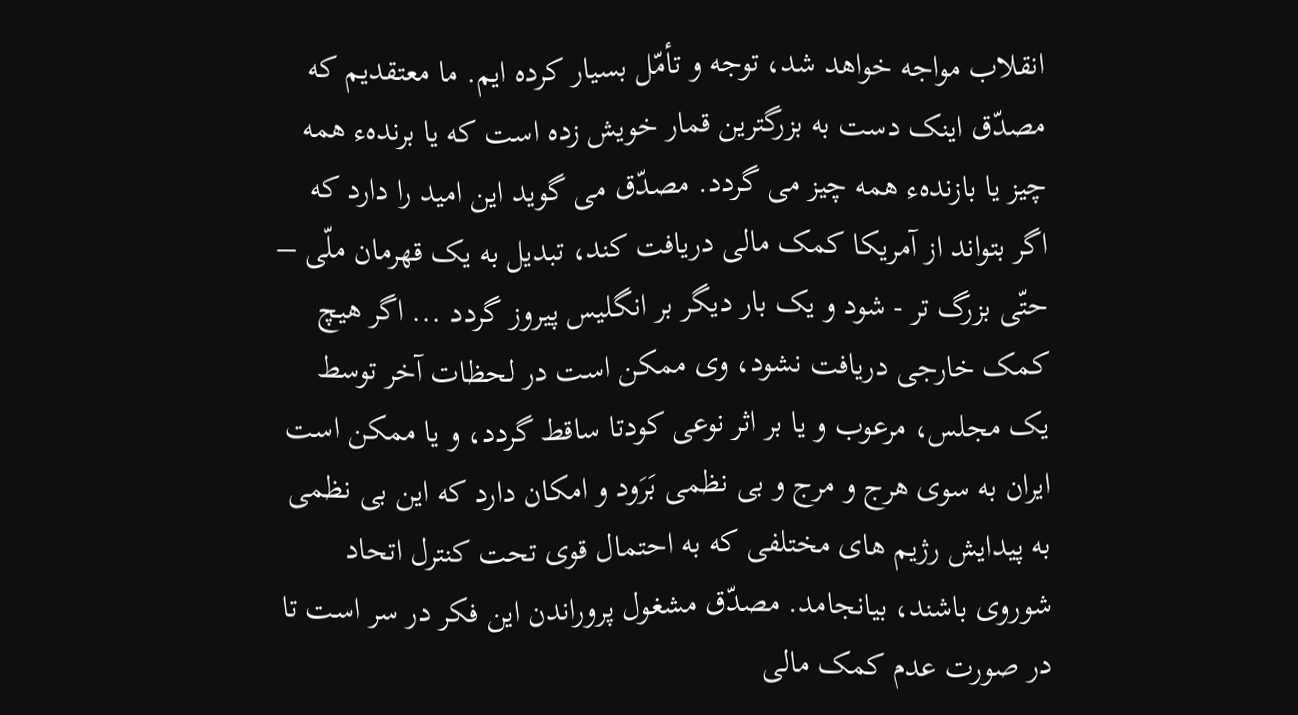انقلاب مواجه خواهد شد، توجه و تأمّل بسيار کرده ايم. ما معتقديم که مصدّق اينک دست به بزرگترين قمار خويش زده است که يا برندهء همه چيز يا بازندهء همه چيز می گردد. مصدّق می گويد اين اميد را دارد که اگر بتواند از آمريکا کمک مالی دريافت کند، تبديل به يک قهرمان ملّی – حتّی بزرگ تر - شود و يک بار ديگر بر انگليس پيروز گردد ... اگر هيچ کمک خارجی دريافت نشود، وی ممکن است در لحظات آخر توسط يک مجلس، مرعوب و يا بر اثر نوعی کودتا ساقط گردد، و يا ممکن است ايران به سوی هرج و مرج و بی نظمی بَرَود و امکان دارد که اين بی نظمی به پيدايش رژيم های مختلفی که به احتمال قوی تحت کنترل اتحاد شوروی باشند، بيانجامد. مصدّق مشغول پروراندن اين فکر در سر است تا در صورت عدم کمک مالی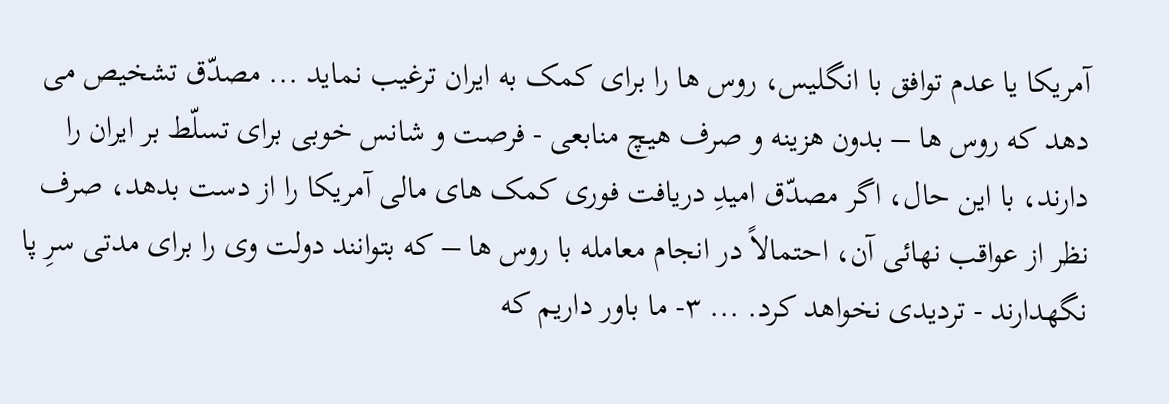آمريکا يا عدم توافق با انگليس، روس ها را برای کمک به ايران ترغيب نمايد ... مصدّق تشخيص می دهد که روس ها – بدون هزينه و صرف هيچ منابعی - فرصت و شانس خوبی برای تسلّط بر ايران را دارند، با اين حال، اگر مصدّق اميدِ دريافت فوری کمک های مالی آمريکا را از دست بدهد، صرف نظر از عواقب نهائی آن، احتمالاً در انجام معامله با روس ها – که بتوانند دولت وی را برای مدتی سرِ پا نگهدارند - ترديدی نخواهد کرد. ... ۳- ما باور داريم که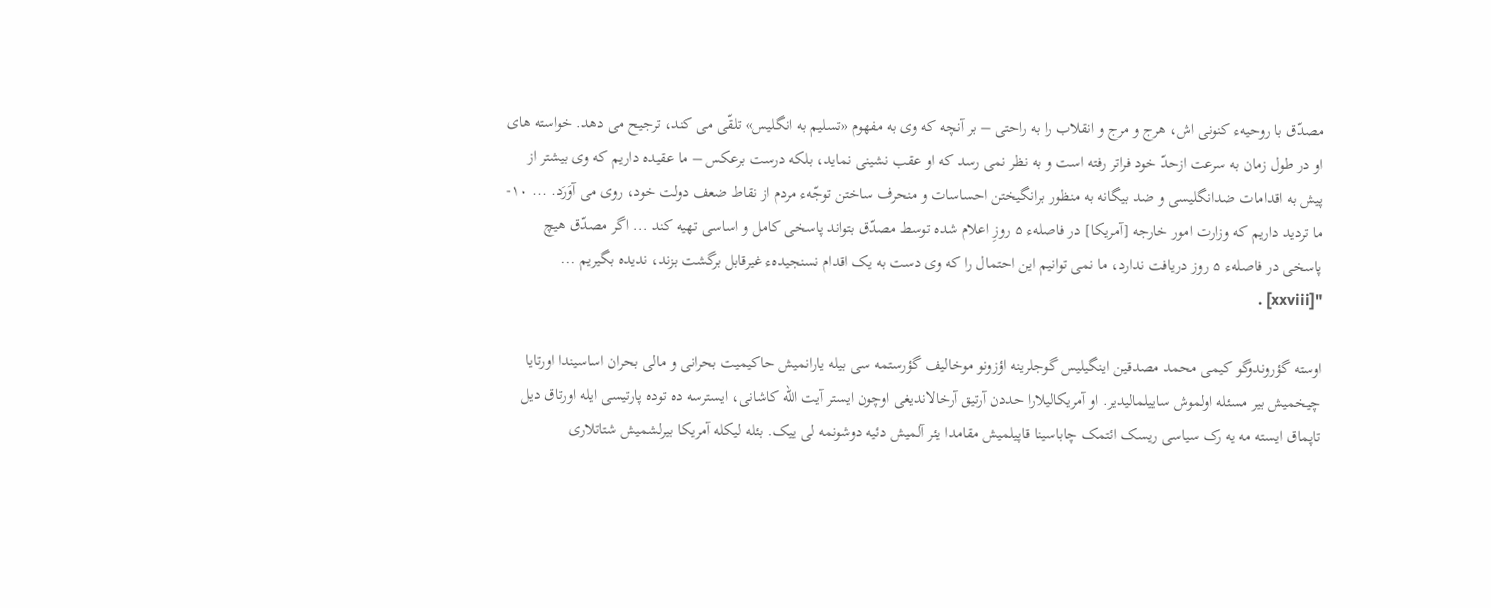مصدّق با روحيهء کنونی اش، هرج و مرج و انقلاب را به راحتی – بر آنچه که وی به مفهوم «تسليم به انگليس» تلقّی می کند، ترجيح می دهد. خواسته های او در طول زمان به سرعت ازحدّ خود فراتر رفته است و به نظر نمی رسد که او عقب نشينی نمايد، بلکه درست برعکس – ما عقيده داريم که وی بيشتر از پيش به اقدامات ضدانگليسی و ضد بيگانه به منظور برانگيختن احساسات و منحرف ساختن توجّهء مردم از نقاط ضعف دولت خود، روی می آوَرَد. ... ۱۰- ما ترديد داريم که وزارت امور خارجه [آمريکا] در فاصلهء ۵ روزِ اعلام شده توسط مصدّق بتواند پاسخی کامل و اساسی تهيه کند ... اگر مصدّق هيچ پاسخی در فاصلهء ۵ روز دريافت ندارد، ما نمی توانيم اين احتمال را که وی دست به يک اقدام نسنجيدهء غيرقابل برگشت بزند، نديده بگيريم ... "[xxviii] .

اوسته گؤروندوگو کیمی محمد مصدقین اینگیلیس گوجلرینه اؤزونو موخالیف گؤرستمه سی بیله یارانمیش حاکیمیت بحرانی و مالی بحران اساسیندا اورتایا چیخمیش بیر مسئله اولموش ساییلمالیدیر. او آمریکالیلارا حددن آرتیق آرخالاندیغی اوچون ایستر آیت الله کاشانی، ایسترسه ده توده پارتیسی ایله اورتاق دیل تاپماق ایسته مه یه رک سیاسی ریسک ائتمک چاباسینا قاپیلمیش مقامدا یئر آلمیش دئیه دوشونمه لی ییک. بئله لیکله آمریکا بیرلشمیش شتاتلاری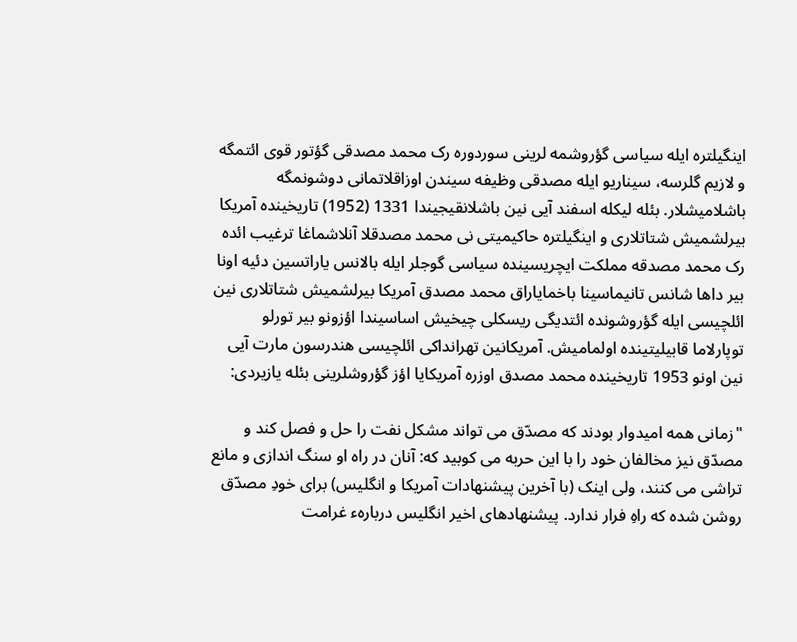اینگیلتره ایله سیاسی گؤروشمه لرینی سوردوره رک محمد مصدقی گؤتور قوی ائتمگه و لازیم گلرسه، سیناریو ایله مصدقی وظیفه سیندن اوزاقلاتمانی دوشونمگه باشلامیشلار. بئله لیکله اسفند آیی نین باشلانقیجیندا 1331 (1952) تاریخینده آمریکا بیرلشمیش شتاتلاری و اینگیلتره حاکیمیتی نی محمد مصدقلا آنلاشماغا ترغیب ائده رک محمد مصدقه مملکت ایچریسینده سیاسی گوجلر ایله بالانس یاراتسین دئیه اونا بیر داها شانس تانیماسینا باخمایاراق محمد مصدق آمریکا بیرلشمیش شتاتلاری نین ائلچیسی ایله گؤروشونده ائتدیگی ریسکلی چیخیش اساسیندا اؤزونو بیر تورلو توپارلاما قابیلیتینده اولمامیش. آمریکانین تهرانداکی ائلچیسی هندرسون مارت آیی نین اونو 1953 تاریخینده محمد مصدق اوزره آمریکایا اؤز گؤروشلرینی بئله یازیردی:

"زمانی همه اميدوار بودند که مصدّق می تواند مشکل نفت را حل و فصل کند و مصدّق نيز مخالفان خود را با اين حربه می کوبيد که: آنان در راه او سنگ اندازی و مانع تراشی می کنند، ولی اينک (با آخرين پيشنهادات آمريکا و انگليس) برای خودِ مصدّق روشن شده که راهِ فرار ندارد. پيشنهادهای اخير انگليس دربارهء غرامت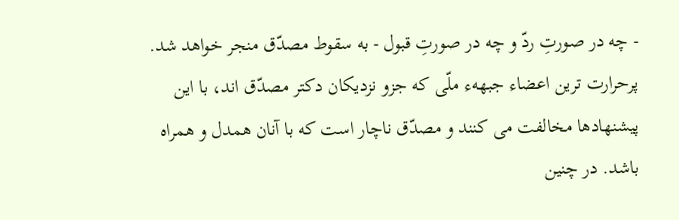- چه در صورتِ ردّ و چه در صورتِ قبول - به سقوط مصدّق منجر خواهد شد. پرحرارت ترين اعضاء جبههء ملّی که جزو نزديکان دکتر مصدّق اند، با اين پيشنهادها مخالفت می کنند و مصدّق ناچار است که با آنان همدل و همراه باشد. در چنين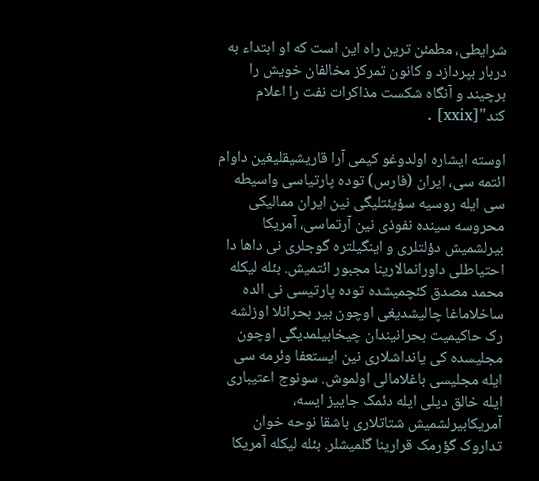شرايطی، مطمئن ترين راه اين است که او ابتداء به دربار بپردازد و کانون تمرکز مخالفان خويش را برچيند و آنگاه شکست مذاکرات نفت را اعلام کند"[xxix] .

اوسته ایشاره اولدوغو کیمی آرا قاریشیقلیغین داوام ائتمه سی، ایران (فارس) توده پارتیاسی واسیطه سی ایله روسیه سؤیئتلیگی نین ایران ممالیکی محروسه سینده نفوذی نین آرتماسی، آمریکا بیرلشمیش دؤلتلری و اینگیلتره گوجلری نی داها دا احتیاطلی داورانمالارینا مجبور ائتمیش. بئله لیکله محمد مصدق کئچمیشده توده پارتیسی نی الده ساخلاماغا چالیشدیغی اوچون بیر بحرانلا اوزلشه رک حاکیمیت بحرانیندان چیخابیلمدیگی اوچون مجلیسده کی یانداشلاری نین ایستعفا وئرمه سی ایله مجلیسی باغلامالی اولموش. سونوج اعتیباری ایله خالق دیلی ایله دئمک جاییز ایسه، آمریکابیرلشمیش شتاتلاری باشقا نوحه خوان تداروک گؤرمک قرارینا گلمیشلر. بئله لیکله آمریکا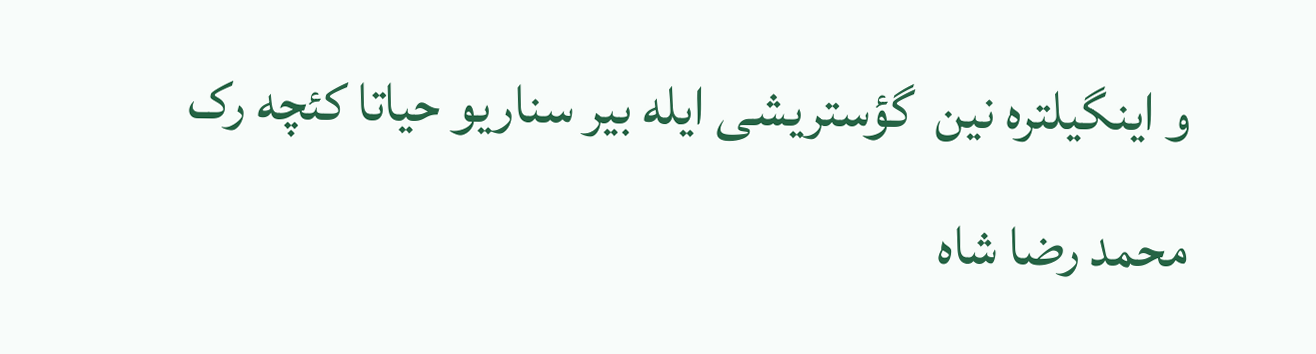و اینگیلتره نین  گؤستریشی ایله بیر سناریو حیاتا کئچه رک محمد رضا شاه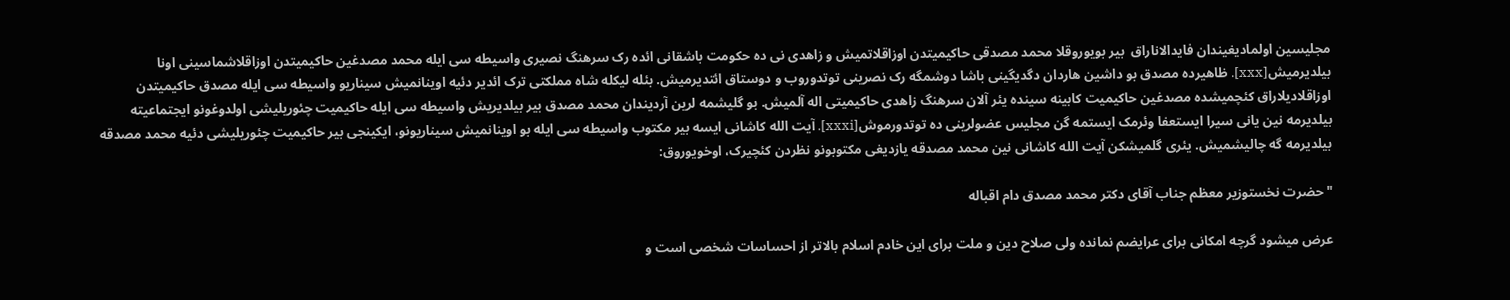مجلیسین اولمادیغیندان فایدالاناراق  بیر بویوروقلا محمد مصدقی حاکیمیتدن اوزاقلاتمیش و زاهدی نی ده حکومت باشقانی ائده رک سرهنگ نصیری واسیطه سی ایله محمد مصدغین حاکیمیتدن اوزاقلاشماسینی اونا بیلدیرمیش[xxx]. ظاهیرده مصدق بو داشین هاردان دگدیگینی باشا دوشمگه رک نصرینی توتدوروب و دوستاق ائتدیرمیش. بئله لیکله شاه مملکتی ترک ائدیر دئیه اوینانمیش سیناریو واسیطه سی ایله مصدق حاکیمیتدن اوزاقلادیلاراق کئچمیشده مصدغین حاکیمیت کابینه سینده یئر آلان سرهنگ زاهدی حاکیمیتی اله آلمیش. بو گلیشمه لرین آردیندان محمد مصدق بیر بیلدیریش واسیطه سی ایله حاکیمیت چئوریلیشی اولدوغونو ایجتماعیته بیلدیرمه نین یانی سیرا ایستعفا وئرمک ایستمه گن مجلیس عضولرینی ده توتدورموش[xxxi]. آیت الله کاشانی ایسه بیر مکتوب واسیطه سی ایله بو اوینانمیش سیناریونو، ایکینجی بیر حاکیمیت چئوریلیشی دئیه محمد مصدقه بیلدیرمه گه چالیشمیش. یئری گلمیشکن آیت الله کاشانی نین محمد مصدقه یازدیغی مکتوبونو نظردن کئچیرک، اوخویوروق:

" حضرت نخستوزير معظم جناب آقای دکتر محمد مصدق دام اقباله

عرض میشود گرچه امکانی برای عرايضم نمانده ولی صلاح دين و ملت برای اين خادم اسلام بالاتر از احساسات شخصی است و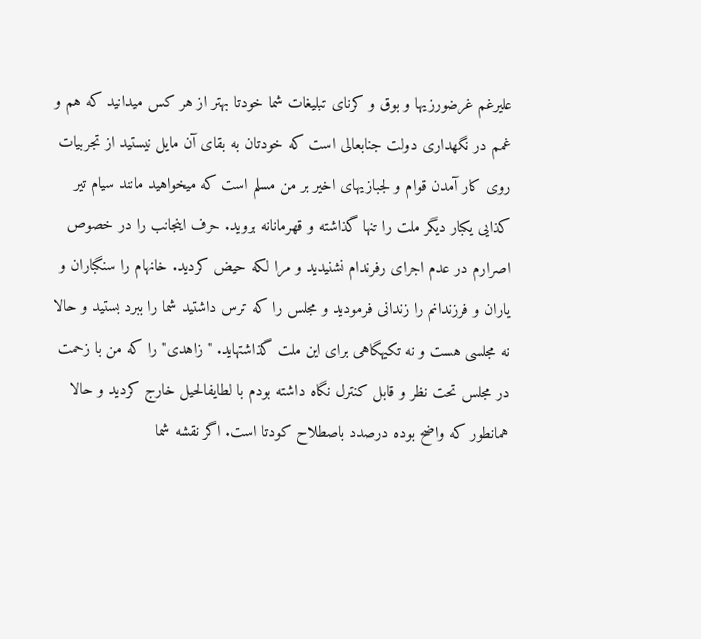عليرغم غرضورزیها و بوق و کرنای تبليغات شما خودتا بهتر از هر کس میدانيد که هم و غمم در نگهداری دولت جنابعالی است که خودتان به بقای آن مايل نيستيد از تجربيات روی کار آمدن قوام و لجبازیهای اخير بر من مسلم است که میخواهيد مانند سیام تير کذايی يکبار ديگر ملت را تنها گذاشته و قهرمانانه برويد. حرف اينجانب را در خصوص اصرارم در عدم اجرای رفرندام نشنيديد و مرا لکه حيض کرديد. خانهام را سنگباران و ياران و فرزندانم را زندانی فرموديد و مجلس را که ترس داشتيد شما را ببرد بستيد و حالا نه مجلسی هست و نه تکيهگاهی برای اين ملت گذاشتهايد. "زاهدی" را که من با زحمت در مجلس تحت نظر و قابل کنترل نگاه داشته بودم با لطايفالحيل خارج کرديد و حالا همانطور که واضح بوده درصدد باصطلاح کودتا است. اگر نقشه شما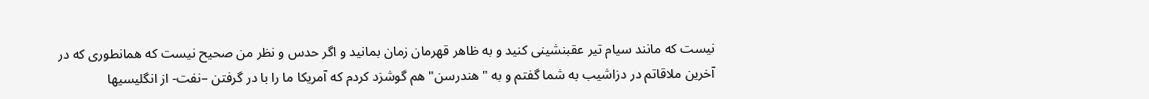نيست که مانند سیام تير عقبنشينی کنيد و به ظاهر قهرمان زمان بمانيد و اگر حدس و نظر من صحيح نيست که همانطوری که در آخرين ملاقاتم در دزاشيب به شما گفتم و به "هندرسن" هم گوشزد کردم که آمريکا ما را با در گرفتن –نفت- از انگليسیها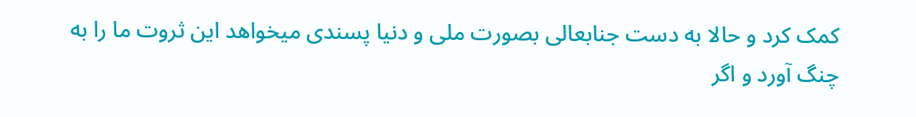کمک کرد و حالا به دست جنابعالی بصورت ملی و دنيا پسندی میخواهد اين ثروت ما را به چنگ آورد و اگر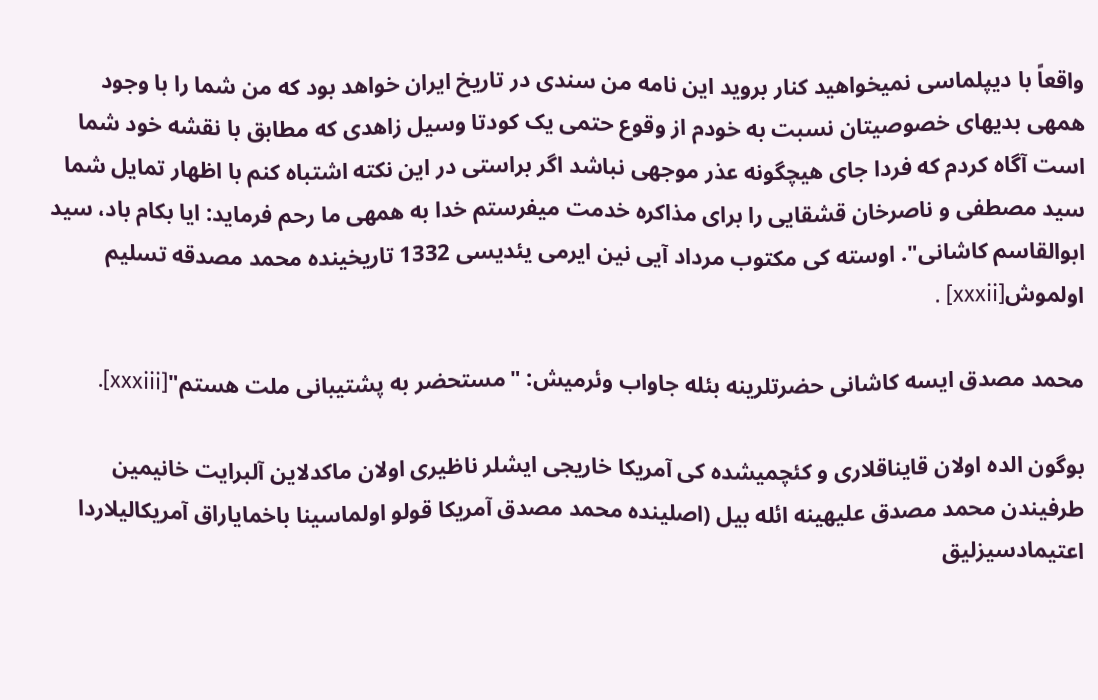واقعاً با ديپلماسی نمیخواهيد کنار برويد اين نامه من سندی در تاريخ ايران خواهد بود که من شما را با وجود همهی بدیهای خصوصیتان نسبت به خودم از وقوع حتمی يک کودتا وسيل زاهدی که مطابق با نقشه خود شما است آگاه کردم که فردا جای هيچگونه عذر موجهی نباشد اگر براستی در اين نکته اشتباه کنم با اظهار تمايل شما سيد مصطفی و ناصرخان قشقايی را برای مذاکره خدمت میفرستم خدا به همهی ما رحم فرمايد: ايا بکام باد، سيد ابوالقاسم کاشانی". اوسته کی مکتوب مرداد آیی نین ایرمی یئدیسی 1332 تاریخینده محمد مصدقه تسلیم اولموش[xxxii] .

محمد مصدق ایسه کاشانی حضرتلرینه بئله جاواب وئرمیش: "مستحضر به پشتیبانی ملت هستم"[xxxiii].

بوگون الده اولان قایناقلاری و کئچمیشده کی آمریکا خاریجی ایشلر ناظیری اولان ماکدلاین آلبرایت خانیمین طرفیندن محمد مصدق علیهینه ائله بیل (اصلینده محمد مصدق آمریکا قولو اولماسینا باخمایاراق آمریکالیلاردا اعتیمادسیزلیق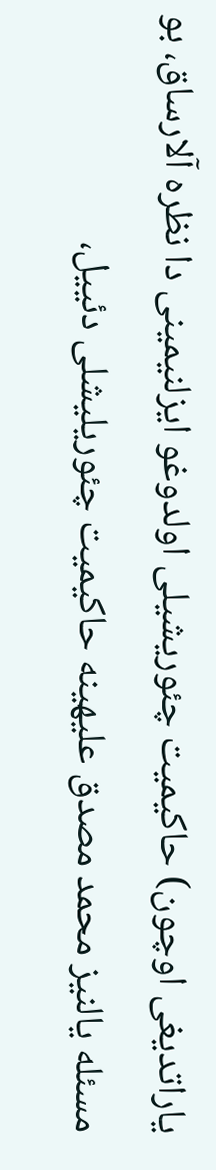یاراتدیغی اوچون) حاکیمیت چئوریشیلی اولدوغو ایزلنیمینی دا نظره آلارساق، بو مسئله یالنیز محمد مصدق علیهینه حاکیمیت چئوریلیشلی دئییل،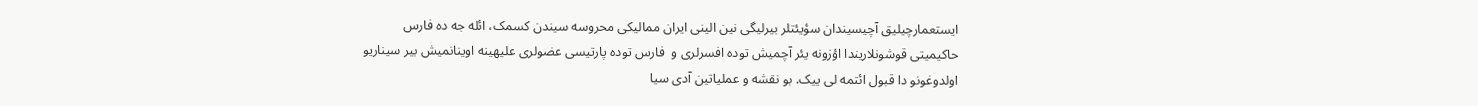ایستعمارچیلیق آچیسیندان سؤیئتلر بیرلیگی نین الینی ایران ممالیکی محروسه سیندن کسمک، ائله جه ده فارس حاکیمیتی قوشونلاریندا اؤزونه یئر آچمیش توده افسرلری و  فارس توده پارتیسی عضولری علیهینه اوینانمیش بیر سیناریو اولدوغونو دا قبول ائتمه لی ییک. بو نقشه و عملیاتین آدی سیا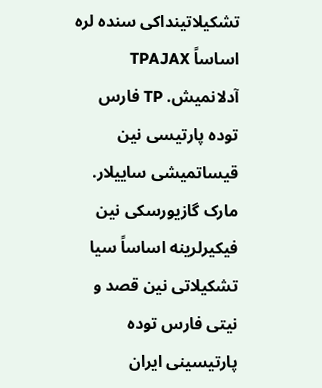تشکیلاتینداکی سنده لره اساساً TPAJAX آدلانمیش. TP فارس توده پارتیسی نین قیساتمیشی ساییلار.  مارک گازیورسکی نین فیکیرلرینه اساساً سیا تشکیلاتی نین قصد و نیتی فارس توده پارتیسینی ایران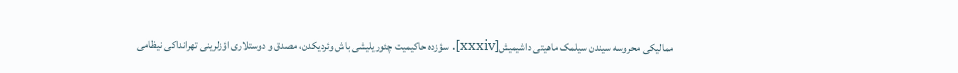ممالیکی محروسه سیندن سیلمک ماهیتی داشیمیش[xxxiv]. سؤزده حاکیمیت چئوریلیشی باش وئردیکدن، مصدق و دوستلاری اؤزلرینی تهرانداکی نیظامی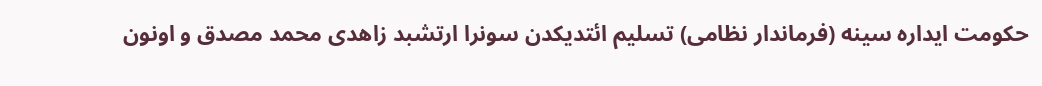حکومت ایداره سینه (فرماندار نظامی) تسلیم ائتدیکدن سونرا ارتشبد زاهدی محمد مصدق و اونون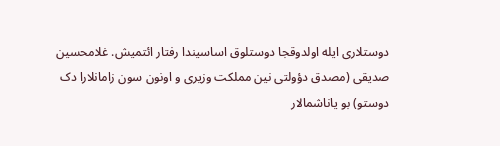دوستلاری ایله اولدوقجا دوستلوق اساسیندا رفتار ائتمیش. غلامحسین صدیقی (مصدق دؤولتی نین مملکت وزیری و اونون سون زامانلارا دک دوستو) بو یاناشمالار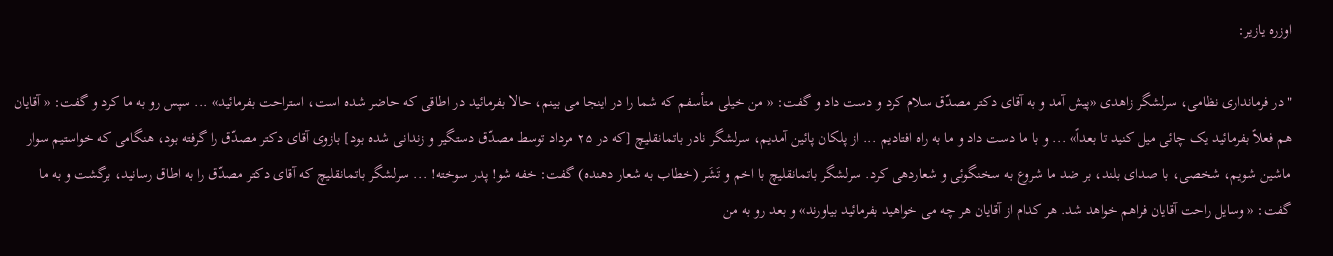اوزره یازیر:

"در فرمانداری نظامی، سرلشگر زاهدی «پيش آمد و به آقای دکتر مصدّق سلام کرد و دست داد و گفت: « من خيلی متأسفم که شما را در اينجا می بينم، حالا بفرمائيد در اطاقی که حاضر شده است، استراحت بفرمائيد» ... سپس رو به ما کرد و گفت: « آقايان هم فعلاً بفرمائيد يک چائی ميل کنيد تا بعداً» ... و با ما دست داد و ما به راه افتاديم ... از پلکان پائين آمديم، سرلشگر نادر باتمانقليچ [که در ۲۵ مرداد توسط مصدّق دستگير و زندانی شده بود] بازوی آقای دکتر مصدّق را گرفته بود، هنگامی که خواستيم سوار ماشين شويم، شخصی، با صدای بلند، بر ضد ما شروع به سخنگوئی و شعاردهی کرد. سرلشگر باتمانقليچ با اخم و تَشَر (خطاب به شعار دهنده) گفت: خفه شو! پدر سوخته! ... سرلشگر باتمانقليچ که آقای دکتر مصدّق را به اطاق رسانيد، برگشت و به ما گفت: « وسايل راحت آقايان فراهم خواهد شد. هر کدام از آقايان هر چه می خواهيد بفرمائيد بياورند» و بعد رو به من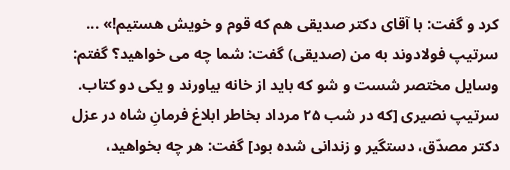کرد و گفت: با آقای دکتر صديقی هم که قوم و خويش هستيم!» ... سرتيپ فولادوند به من (صديقی) گفت: شما چه می خواهيد؟ گفتم: وسايل مختصر شست و شو که بايد از خانه بياورند و يکی دو کتاب. سرتيپ نصيری [که در شب ۲۵ مرداد بخاطر ابلاغ فرمانِ شاه در عزل دکتر مصدّق، دستگير و زندانی شده بود] گفت: هر چه بخواهيد،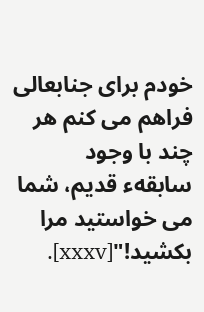خودم برای جنابعالی فراهم می کنم هر چند با وجود سابقهء قديم، شما می خواستيد مرا بکشيد!"[xxxv].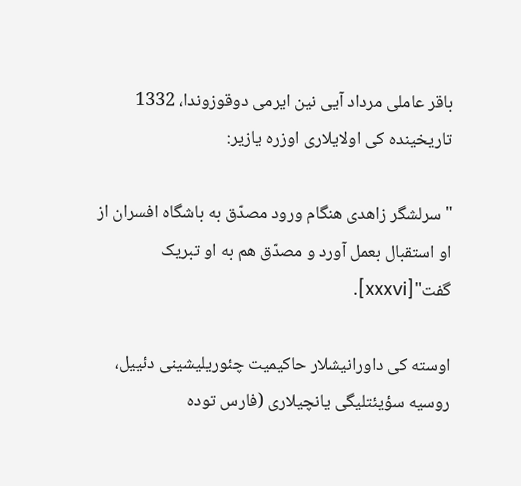باقر عاملی مرداد آیی نین ایرمی دوقوزوندا، 1332 تاریخینده کی اولایلاری اوزره یازیر:

"سرلشگر زاهدی هنگام ورود مصدّق به باشگاه افسران از او استقبال بعمل آورد و مصدّق هم به او تبريک گفت"[xxxvi].

اوسته کی داورانیشلار حاکیمیت چئوریلیشینی دئییل، روسیه سؤیئتلیگی یانچیلاری (فارس توده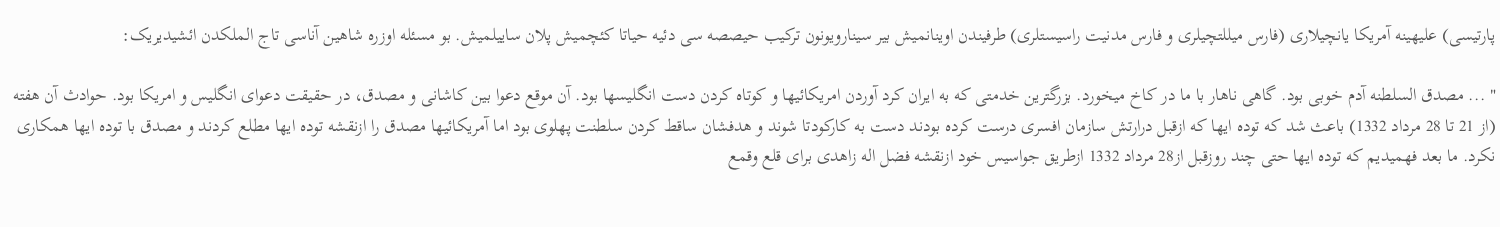پارتیسی) علیهینه آمریکا یانچیلاری (فارس میللتچیلری و فارس مدنیت راسیستلری) طرفیندن اوینانمیش بیر سینارویونون ترکیب حیصصه سی دئیه حیاتا کئچمیش پلان ساییلمیش. بو مسئله اوزره شاهین آناسی تاج الملکدن ائشیدیریک:

" ... مصدق السلطنه آدم خوبی بود. گاهی ناهار با ما در كاخ میخورد. بزرگترين خدمتی كه به ايران كرد آوردن امريكائیها و كوتاه كردن دست انگليسها بود. آن موقع دعوا بين كاشانی و مصدق، در حقيقت دعوای انگليس و امريكا بود. حوادث آن هفته (از 21 تا 28 مرداد 1332) باعث شد كه توده ایها كه ازقبل درارتش سازمان افسری درست كرده بودند دست به كاركودتا شوند و هدفشان ساقط كردن سلطنت پهلوی بود اما آمريكائیها مصدق را ازنقشه توده ایها مطلع كردند و مصدق با توده ایها همكاری نكرد. ما بعد فهميديم كه توده ایها حتی چند روزقبل از28 مرداد 1332 ازطريق جواسيس خود ازنقشه فضل اله زاهدی برای قلع وقمع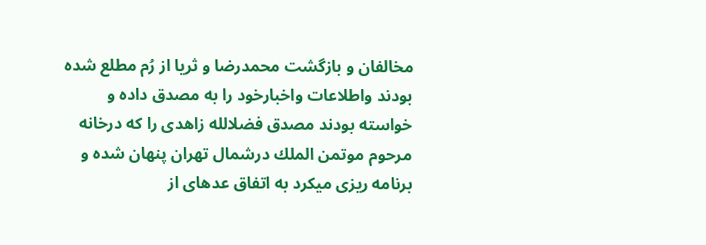مخالفان و بازگشت محمدرضا و ثريا از رُم مطلع شده بودند واطلاعات واخبارخود را به مصدق داده و خواسته بودند مصدق فضلالله زاهدی را كه درخانه مرحوم موتمن الملك درشمال تهران پنهان شده و برنامه ريزی میكرد به اتفاق عدهای از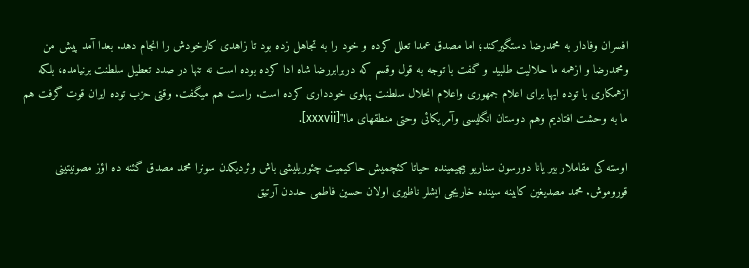افسران وفادار به محمدرضا دستگيركند؛ اما مصدق عمدا تعلل كرده و خود را به تجاهل زده بود تا زاهدی كارخودش را انجام دهد. بعدا آمد پيش من ومحمدرضا و ازهمه ما حلاليت طلبيد و گفت با توجه به قول وقسم كه دربرابررضا شاه ادا كرده بوده است نه تنها در صدد تعطيل سلطنت برنيامده، بلكه ازهمكاری با توده ایها برای اعلام جمهوری واعلام انحلال سلطنت پهلوی خودداری كرده است. راست هم میگفت. وقتی حزب توده ايران قوت گرفت هم ما به وحشت افتاديم وهم دوستان انگليسی وآمريكائی وحتی منطقهای ما!"[xxxvii].

اوسته کی مقاملار بیر یانا دورسون سناریو بیچیمینده حیاتا کئچمیش حاکیمیت چئوریلیشی باش وئردیکدن سونرا محمد مصدق گئنه ده اؤز مصونیتینی قوروموش. محمد مصدیغین کابینه سینده خاریجی ایشلر ناظیری اولان حسین فاطمی حددن آرتیق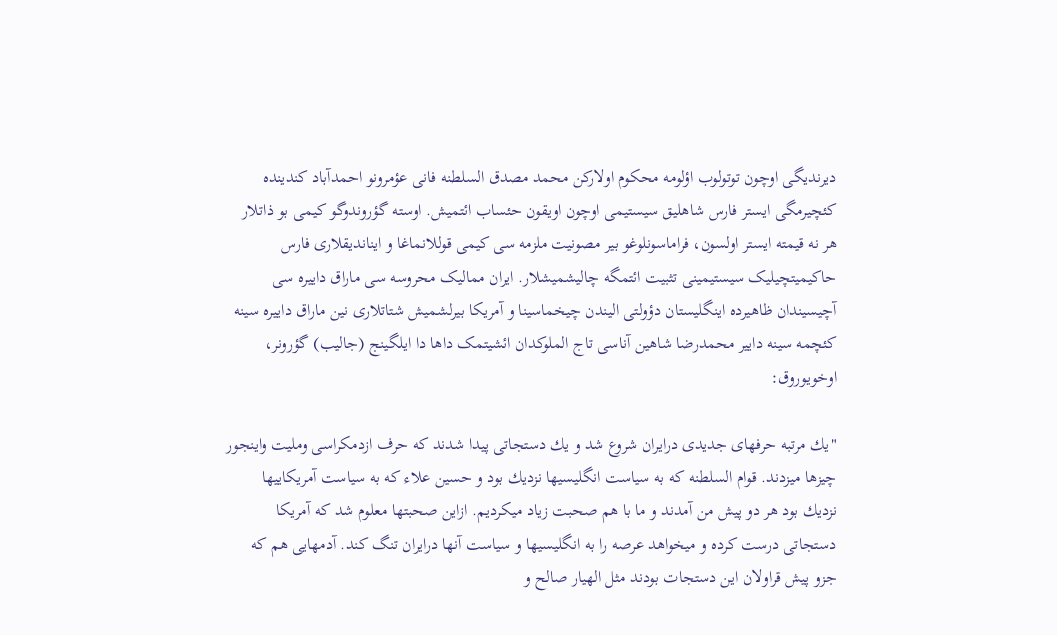دیرندیگی اوچون توتولوب اؤلومه محکوم اولارکن محمد مصدق السلطنه فانی عؤمرونو احمدآباد کندینده کئچیرمگی ایستر فارس شاهلیق سیستیمی اوچون اویقون حئساب ائتمیش. اوسته گؤروندوگو کیمی بو ذاتلار هر نه قیمته ایستر اولسون، فراماسونلوغو بیر مصونیت ملزمه سی کیمی قوللانماغا و ایناندیقلاری فارس حاکیمیتچیلیک سیستیمینی تثبیت ائتمگه چالیشمیشلار. ایران ممالیک محروسه سی ماراق داییره سی آچیسیندان ظاهیرده اینگلیستان دؤولتی الیندن چیخماسینا و آمریکا بیرلشمیش شتاتلاری نین ماراق داییره سینه کئچمه سینه داییر محمدرضا شاهین آناسی تاج الملوکدان ائشیتمک داها دا ایلگینج (جالیب) گؤرونر، اوخویوروق:

"يك مرتبه حرفهای جديدی درايران شروع شد و يك دستجاتی پيدا شدند كه حرف ازدمكراسی ومليت واينجور چيزها میزدند. قوام السلطنه كه به سياست انگليسیها نزديك بود و حسين علاء كه به سياست آمريكايیها نزديك بود هر دو پيش من آمدند و ما با هم صحبت زياد میكرديم. ازاين صحبتها معلوم شد كه آمريكا دستجاتی درست كرده و میخواهد عرصه را به انگليسیها و سياست آنها درايران تنگ كند. آدمهايی هم كه جزو پيش قراولان اين دستجات بودند مثل الهيار صالح و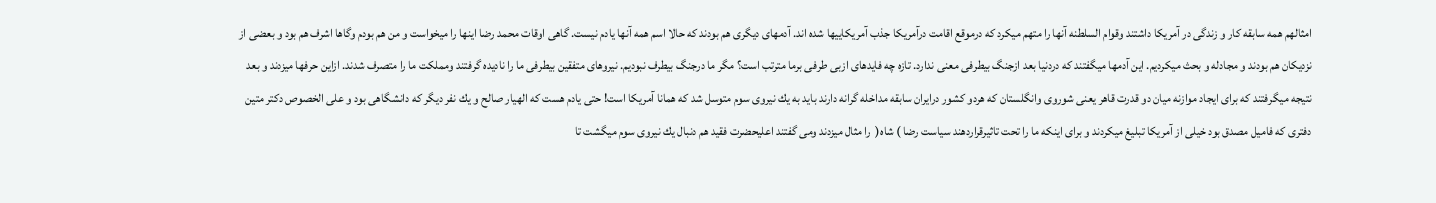امثالهم همه سابقه كار و زندگی در آمريكا داشتند وقوام السلطنه آنها را متهم میكرد كه درموقع اقامت درآمريكا جذب آمريكايیها شده اند. آدمهای ديگری هم بودند كه حالا اسم همه آنها يادم نيست. گاهی اوقات محمد رضا اينها را میخواست و من هم بودم وگاها اشرف هم بود و بعضی از نزديكان هم بودند و مجادله و بحث میكرديم. اين آدمها میگفتند كه دردنيا بعد ازجنگ بيطرفی معنی ندارد. تازه چه فايدهای ازبی طرفی برما مترتب است؟ مگر ما درجنگ بیطرف نبوديم. نيروهای متفقين بیطرفی ما را ناديده گرفتند ومملكت ما را متصرف شدند. ازاين حرفها میزدند و بعد نتيجه میگرفتند كه برای ايجاد موازنه ميان دو قدرت قاهر يعنی شوروی وانگلستان كه هردو كشور درايران سابقه مداخله گرانه دارند بايد به يك نيروی سوم متوسل شد كه همانا آمريكا است! حتی يادم هست كه الهيار صالح و يك نفر ديگر كه دانشگاهی بود و علی الخصوص دكتر متين دفتری كه فاميل مصدق بود خيلی از آمريكا تبليغ میكردند و برای اينكه ما را تحت تاثيرقراردهند سياست رضا ) شاه(  را مثال میزدند ومی گفتند اعليحضرت فقيد هم دنبال يك نيروی سوم میگشت تا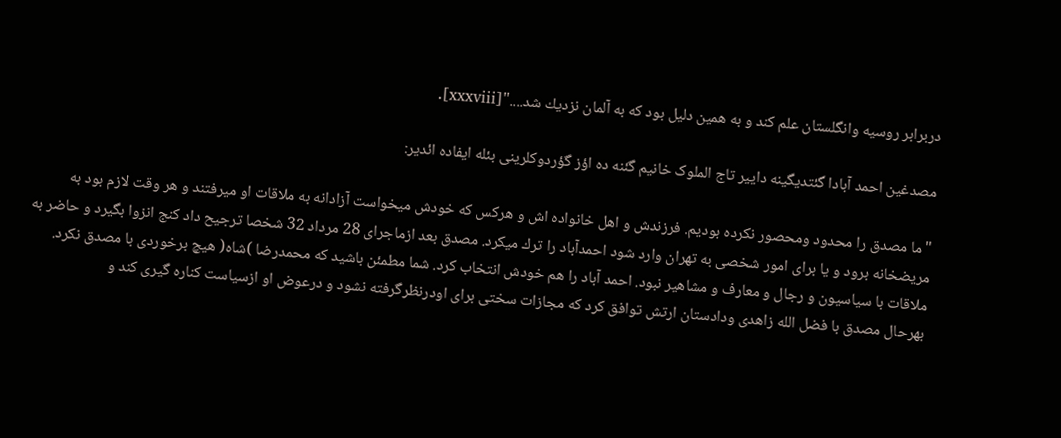دربرابر روسيه وانگلستان علم كند و به همين دليل بود كه به آلمان نزديك شد...."[xxxviii].

مصدغین احمد آبادا گئتدیگینه داییر تاج الملوک خانیم گئنه ده اؤز گؤردوکلرینی بئله ایفاده ائدیر:

"ما مصدق را محدود ومحصور نكرده بوديم. فرزندش و اهل خانواده اش و هركس كه خودش میخواست آزادانه به ملاقات او میرفتند و هر وقت لازم بود به مريضخانه برود و يا برای امور شخصی به تهران وارد شود احمدآباد را ترك میكرد. مصدق بعد ازماجرای 28 مرداد 32 شخصا ترجيح داد كنج انزوا بگيرد و حاضر به ملاقات با سياسيون و رجال و معارف و مشاهير نبود. احمد آباد را هم خودش انتخاب كرد. شما مطمئن باشيد كه محمدرضا )شاه( هيچ برخوردی با مصدق نكرد. بهرحال مصدق با فضل الله زاهدی ودادستان ارتش توافق كرد كه مجازات سختی برای اودرنظرگرفته نشود و درعوض او ازسياست كناره گيری كند و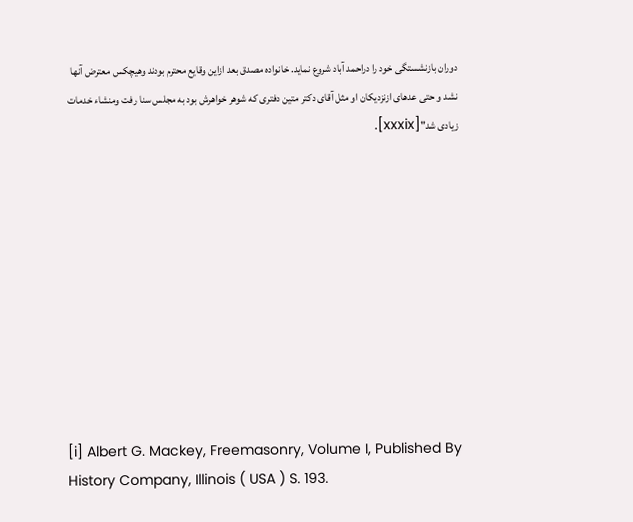دوران بازنشستگی خود را دراحمد آباد شروع نمايد. خانواده مصدق بعد ازاين وقايع محترم بودند وهيچكس معترض آنها نشد و حتی عدهای ازنزديكان او مثل آقای دكتر متين دفتری كه شوهر خواهرش بود به مجلس سنا رفت ومنشاء خدمات زيادی شد"[xxxix].










[i] Albert G. Mackey, Freemasonry, Volume I, Published By History Company, Illinois ( USA ) S. 193.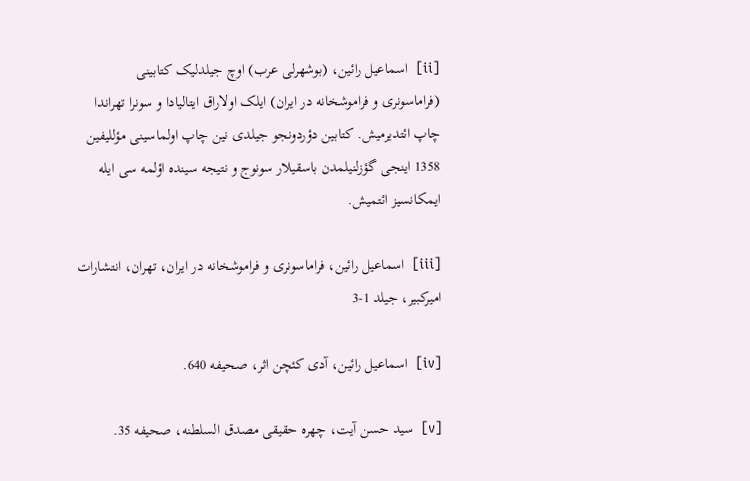[ii]  اسماعیل رائین، (بوشهرلی عرب) اوچ جیلدلیک کتابینی (فراماسونری و فراموشخانه در ایران) ایلک اولاراق ایتالیادا و سونرا تهراندا چاپ ائتدیرمیش. کتابین دؤردونجو جیلدی نین چاپ اولماسینی مؤللیفین 1358 اینجی گؤزلنیلمدن باسقیلار سونوج و نتیجه سینده اؤلمه سی ایله ایمکانسیز ائتمیش.

[iii]  اسماعیل رائین، فراماسونری و فراموشخانه در ایران، تهران، انتشارات امیرکبیر، جیلد 1-3

[iv]  اسماعیل رائین، آدی کئچن اثر، صحیفه 640.

[v]  سید حسن آیت، چهره حقیقی مصدق السلطنه، صحیفه 35.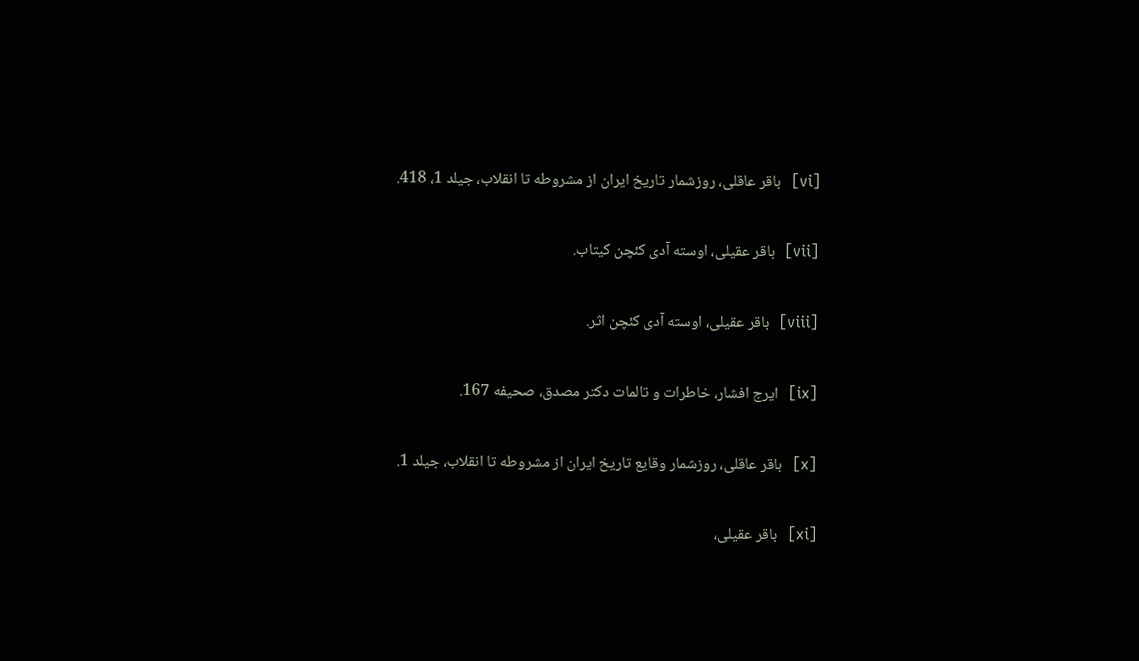[vi]  باقر عاقلی، روزشمار تاريخ ايران از مشروطه تا انقلاب، جیلد 1، 418.

[vii]  باقر عقیلی، اوسته آدی کئچن کیتاب.

[viii]  باقر عقیلی، اوسته آدی کئچن اثر.

[ix]  ایرج افشار، خاطرات و تالمات دكتر مصدق، صحیفه 167.

[x]  باقر عاقلی، روزشمار وقايع تاريخ ايران از مشروطه تا انقلاب، جیلد 1.

[xi]  باقر عقیلی،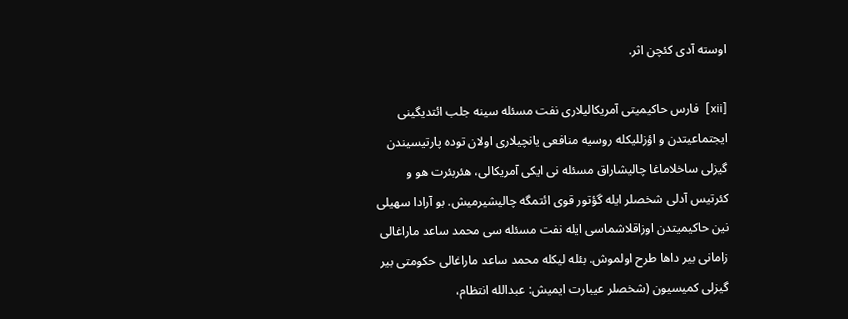اوسته آدی کئچن اثر.

[xii]  فارس حاکیمیتی آمریکالیلاری نفت مسئله سینه جلب ائتدیگینی ایجتماعیتدن و اؤزللیکله روسیه منافعی یانچیلاری اولان توده پارتیسیندن گیزلی ساخلاماغا چالیشاراق مسئله نی ایکی آمریکالی، هئربئرت هو و کئرتیس آدلی شخصلر ایله گؤتور قوی ائتمگه چالیشیرمیش. بو آرادا سهیلی نین حاکیمیتدن اوزاقلاشماسی ایله نفت مسئله سی محمد ساعد ماراغالی زامانی بیر داها طرح اولموش. بئله لیکله محمد ساعد ماراغالی حکومتی بیر گیزلی کمیسیون (شخصلر عیبارت ایمیش: عبدالله انتظام،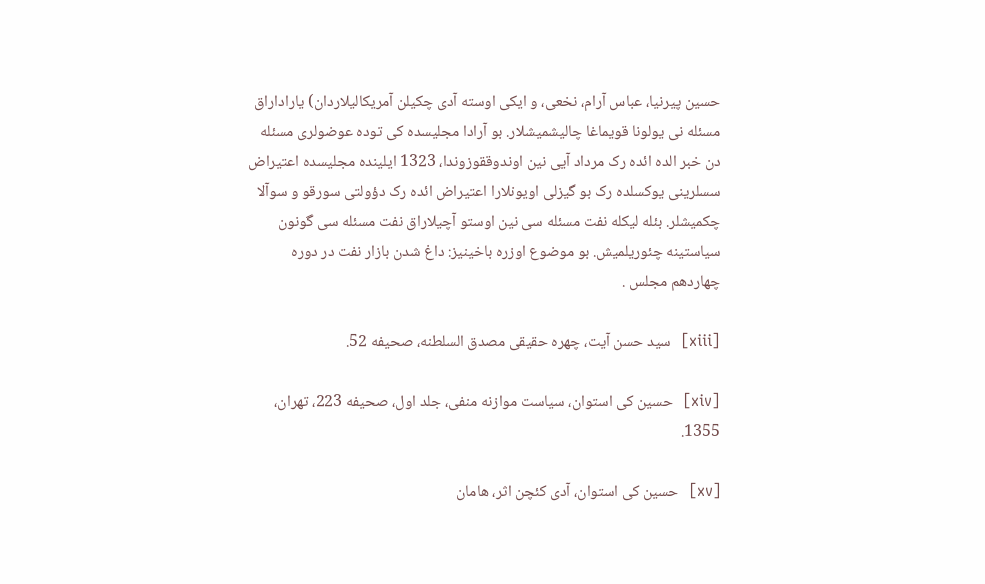حسین پیرنیا، عباس آرام، نخعی، و ایکی اوسته آدی چکیلن آمریکالیلاردان) یاراداراق مسئله نی یولونا قویماغا چالیشمیشلار. بو آرادا مجلیسده کی توده عوضولری مسئله دن خبر الده ائده رک مرداد آیی نین اوندوققوزوندا، 1323 ایلینده مجلیسده اعتیراض سسلرینی یوکسلده رک بو گیزلی اویونلارا اعتیراض ائده رک دؤولتی سورقو و سوآلا چکمیشلر. بئله لیکله نفت مسئله سی نین اوستو آچیلاراق نفت مسئله سی گونون سیاستینه چئوریلمیش. بو موضوع اوزره باخینیز: داغ شدن بازار نفت در دوره چهاردهم مجلس .

[xiii]  سید حسن آیت، چهره حقیقی مصدق السلطنه، صحیفه 52.

[xiv]  حسین کی استوان، سیاست موازنه منفی، جلد اول، صحیفه 223، تهران، 1355.

[xv]  حسین کی استوان، آدی کئچن اثر، هامان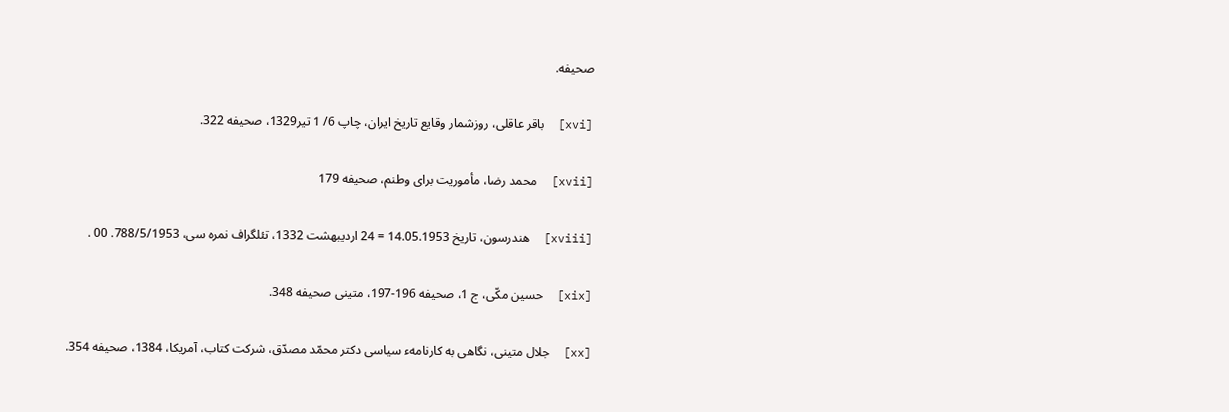صحیفه.

[xvi]  باقر عاقلی، روزشمار وقايع تاريخ ايران، چاپ 6/ 1 تير1329، صحیفه 322.

[xvii]  محمد رضا، مأموريت برای وطنم، صحیفه 179

[xviii]  هندرسون، تاریخ 14.05.1953 = 24 اردیبهشت 1332، تئلگراف نمره سی، 788/5/1953. 00 .

[xix]  حسین مکّی، ج 1، صحیفه 196-197، متینی صحیفه 348.

[xx]  جلال متینی، نگاهی به کارنامهء سياسی دکتر محمّد مصدّق، شرکت کتاب، آمريکا، 1384، صحیفه 354.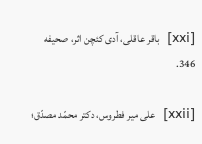[xxi]  باقر عاقلی، آدی کئچن اثر، صحیفه 346.

[xxii]  علی میر فطروس، دکتر محمّد مصدّق؛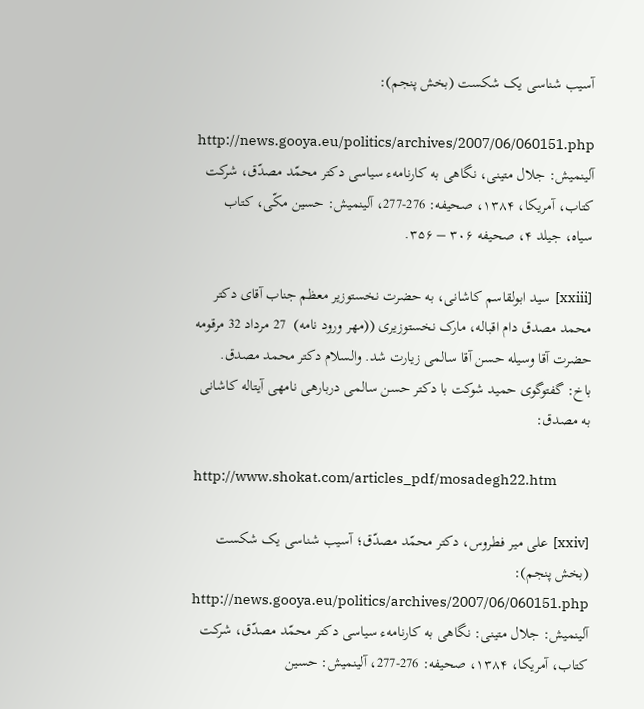آسيب شناسی يک شکست (بخش پنجم):

http://news.gooya.eu/politics/archives/2007/06/060151.php آلینمیش: جلال متینی، نگاهی به کارنامهء سياسی دکتر محمّد مصدّق، شرکت کتاب، آمريکا، ۱۳۸۴، صحیفه: 276-277، آلینمیش: حسین مکّی، کتاب سياه، جیلد ۴، صحیفه ۳۰۶ – ۳۵۶.

[xxiii]  سید ابولقاسم کاشانی، به حضرت نخستوزير معظم جناب آقای دکتر محمد مصدق دام اقباله، مارک نخستوزيری ((مهر ورود نامه)  27 مرداد 32 مرقومه حضرت آقا وسيله حسن آقا سالمی زيارت شد. والسلام دکتر محمد مصدق. باخ: گفتوگوی حميد شوکت با دکتر حسن سالمی دربارهی نامهی آيتاله کاشانی به مصدق:

http://www.shokat.com/articles_pdf/mosadegh22.htm

[xxiv]  علی میر فطروس، دکتر محمّد مصدّق؛ آسيب شناسی يک شکست (بخش پنجم): http://news.gooya.eu/politics/archives/2007/06/060151.php آلینمیش: جلال متینی: نگاهی به کارنامهء سياسی دکتر محمّد مصدّق، شرکت کتاب، آمريکا، ۱۳۸۴، صحیفه: 276-277، آلینمیش: حسین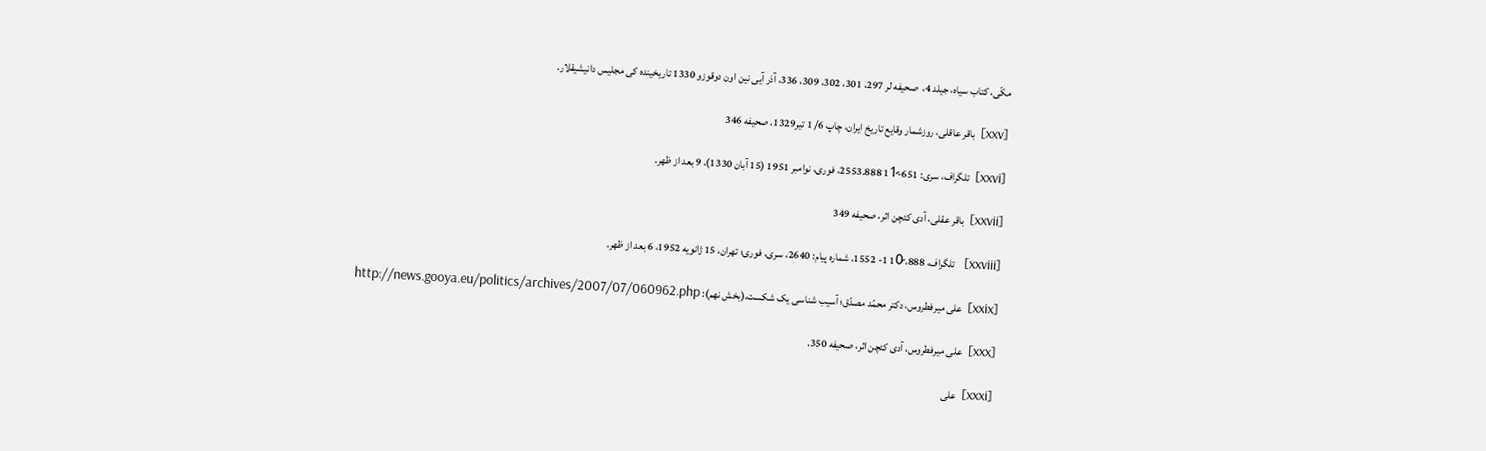مکّی، کتاب سياه، جیلد 4،  صحیفه لر 297، 301، 302، 309، 336، آذر آیی نین اون دوقوزو 1330 تاریخینده کی مجلیس دانیشیقلار.

[xxv]  باقر عاقلی، روزشمار وقايع تاريخ ايران، چاپ 6/ 1 تير1329، صحیفه 346

[xxvi]  تلگراف، سری: 651-11̷ 2553.888، فوری، نوامبر 1951 (15 آبان 1330)، 9 بعد از ظهر.

[xxvii]  باقر عقلی، آدی کئچن اثر، صحیفه 349

[xxviii]   تلگراف، 888، 10̷ 1- 1552، شماره پیام: 2640، سری، فوری؛ تهران، 15 ژانویه 1952، 6 بعد از ظهر.

[xxix]  علی میرفطروس، دکتر محمّد مصدّق؛ آسيب شناسی يک شکست،(بخش نهم): http://news.gooya.eu/politics/archives/2007/07/060962.php

[xxx]  علی میرفطروس، آدی کئچن اثر، صحیفه 350.

[xxxi]  علی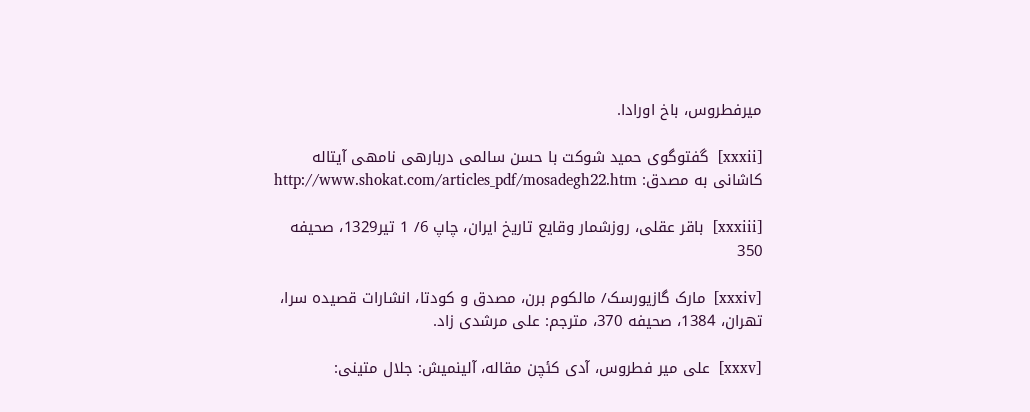میرفطروس، باخ اورادا.

[xxxii]  گفتوگوی حميد شوکت با حسن سالمی دربارهی نامهی آيتاله کاشانی به مصدق: http://www.shokat.com/articles_pdf/mosadegh22.htm

[xxxiii]  باقر عقلی، روزشمار وقايع تاريخ ايران، چاپ 6/ 1 تير1329، صحیفه 350

[xxxiv]  مارک گازیورسک/ مالکوم برن، مصدق و کودتا، انشارات قصیده سرا، تهران، 1384، صحیفه 370، مترجم: علی مرشدی زاد.

[xxxv]  علی میر فطروس، آدی کئچن مقاله، آلینمیش: جلال متینی: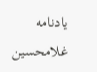یادنامه غلامحسین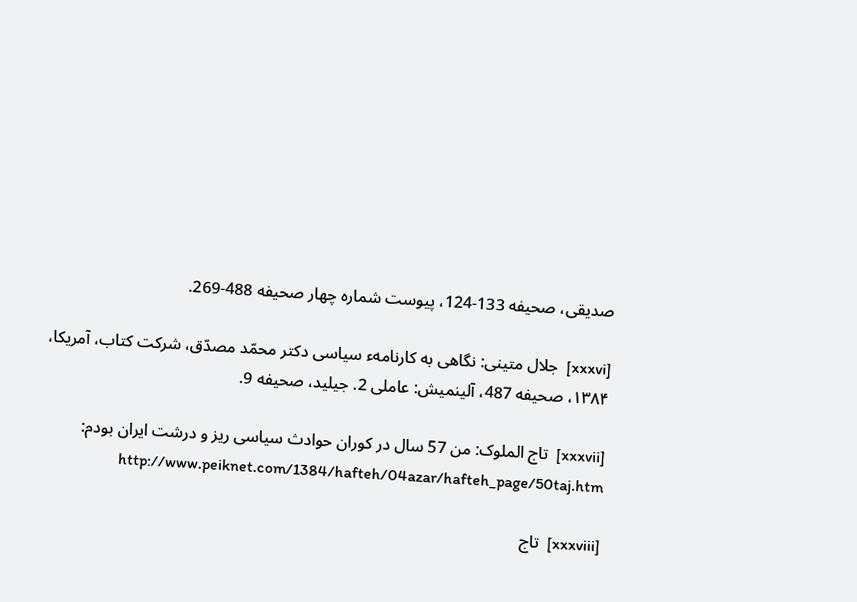صدیقی، صحیفه 133-124، پیوست شماره چهار صحیفه 488-269.

[xxxvi]  جلال متینی: نگاهی به کارنامهء سياسی دکتر محمّد مصدّق، شرکت کتاب، آمريکا، ۱۳۸۴، صحیفه 487، آلینمیش: عاملی 2. جیلید، صحیفه 9.

[xxxvii]  تاج الملوک: من 57 سال در كوران حوادث سياسی ريز و درشت ايران بودم: http://www.peiknet.com/1384/hafteh/04azar/hafteh_page/50taj.htm

[xxxviii]  تاج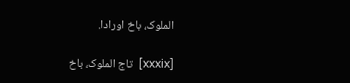الملوک، باخ اورادا.

[xxxix]  تاج الملوک، باخ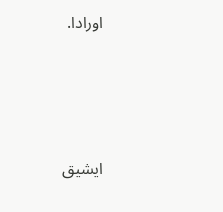اورادا.





ایشیق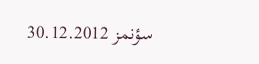سؤنمز 30.12.2012